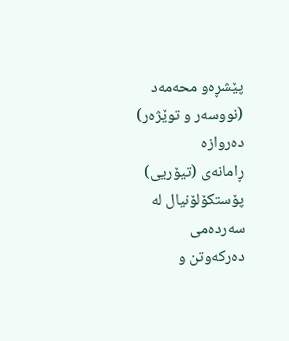پێشڕەو محەمەد
(نووسەر و توێژەر)
دەروازە
ڕامانەی (تیۆریی) پۆستکۆلۆنیال لە سەردەمی دەرکەوتن و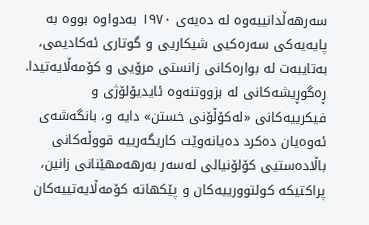سەرهەڵدانییەوە لە دەیەی ١٩٧٠ بەدواوە بووە بە پایەیەکی سەرەکیی شیکاریی و گوتاری ئەکادیمی، بەتایبەت لە بوارەکانی زانستی مرۆیی و کۆمەڵایەتیدا. ڕەگوڕیشەکانی لە بزووتنەوە ئایدیۆلۆژی و فیکرییەکانی «لەکۆڵۆنی خستن» دایە و، بانگەشەی ئەوەیان دەکرد دەیانەوێت کاریگەرییە قووڵەکانی باڵادەستیی کۆلۆنیالی لەسەر بەرهەمهێنانی زانین، پراکتیکە کولتوورییەکان و پێکهاتە کۆمەڵایەتییەکان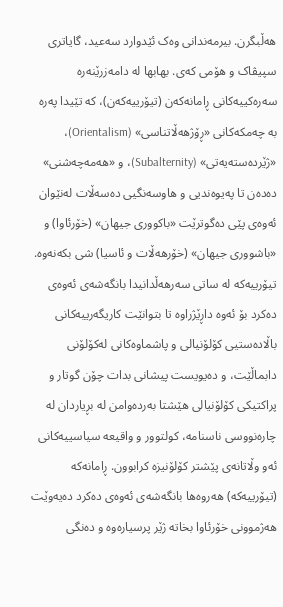هەڵبگرن. بیرمەندانی وەک ئێدوارد سەعید، گایاتری سپیڤاک و هۆمی کەی. بهابها لە دامەزرێنەرە سەرەکییەکانی ڕامانەکەن (تیۆرییەکەن)، کە تێیدا پەرە بە چەمکەکانی «ڕۆژهەڵاتناسی» (Orientalism)، «ژێردەستەیەتی» (Subalternity)، و «هەمەچەشنی» دەدەن تا پەیوەندیی و هاوسەنگیی دەسەڵات لەنێوان ئەوەی پێی دەگوترێت «باکووری جیهان» (خۆرئاوا) و «باشووری جیهان» (خۆرهەڵات و ئاسیا) شی بکەنەوە. تیۆرییەکە لە ساتی سەرهەڵدانیدا بانگەشەی ئەوەی دەکرد بۆ ئەوە داڕێژراوە تا بتوانێت کاریگەرییەکانی باڵادەستیی کۆلۆنیالی و پاشماوەکانی لەکۆلۆنی دابماڵێت، و دەیویست پیشانی بدات چۆن گوتار و پراکتیکی کۆلۆنیالی هێشتا بەردەوامن لە بڕیاردان لە چارەنووسی ناسنامە، کولتوور و واقیعە سیاسییەکانی ئەو وڵاتانەی پێشتر کۆلۆنیزە کرابوون. ڕامانەکە (تیۆرییەکە) هەروەها بانگەشەی ئەوەی دەکرد دەیەوێت هەژموونی خۆرئاوا بخاتە ژێر پرسیارەوە و دەنگی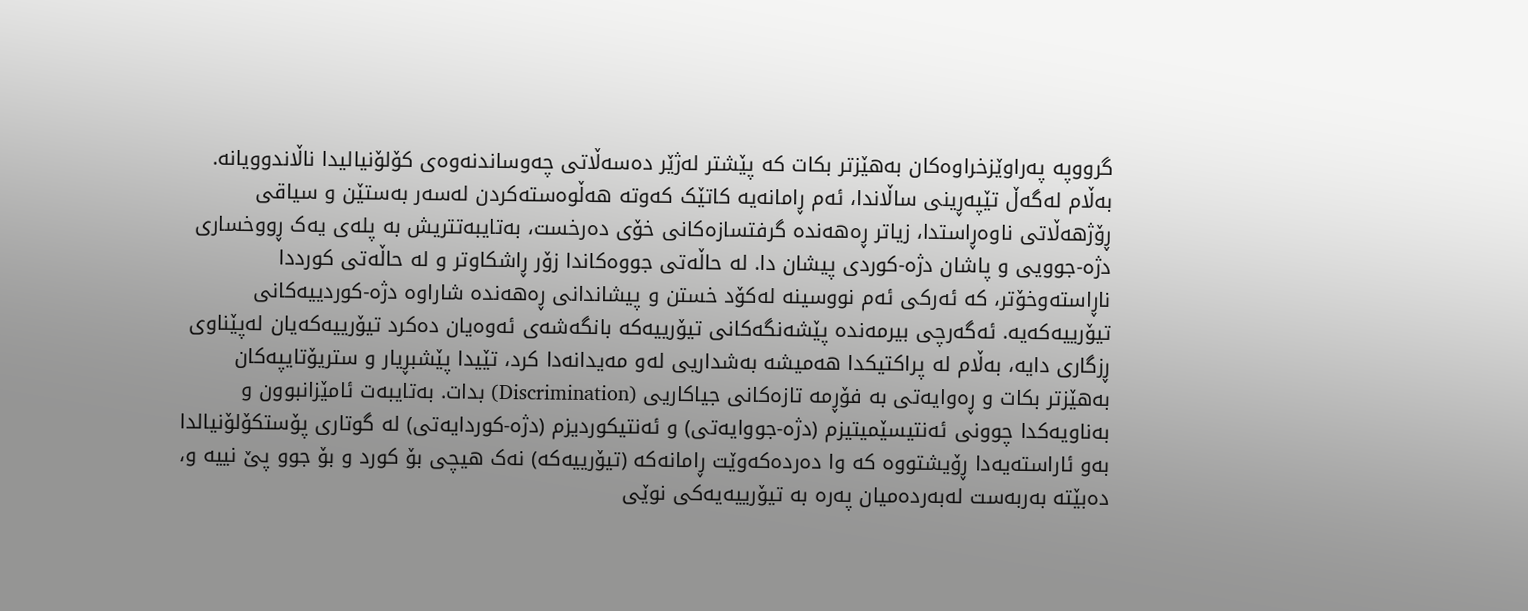گرووپە پەراوێزخراوەکان بەهێزتر بکات کە پێشتر لەژێر دەسەڵاتی چەوساندنەوەی کۆلۆنیالیدا ناڵاندوویانە.
بەڵام لەگەڵ تێپەڕینی ساڵاندا، ئەم ڕامانەیە کاتێک کەوتە هەڵوەستەکردن لەسەر بەستێن و سیاقی ڕۆژهەڵاتی ناوەڕاستدا، زیاتر ڕەهەندە گرفتسازەکانی خۆی دەرخست، بەتایبەتتریش بە پلەی یەک ڕووخساری دژە-جوویی و پاشان دژە-کوردی پیشان دا. لە حاڵەتی جووەکاندا زۆر ڕاشکاوتر و لە حاڵەتی کورددا ناڕاستەوخۆتر، کە ئەرکی ئەم نووسینە لەکۆد خستن و پیشاندانی ڕەهەندە شاراوە دژە-کوردییەکانی تیۆرییەکەیە. ئەگەرچی بیرمەندە پێشەنگەکانی تیۆرییەکە بانگەشەی ئەوەیان دەکرد تیۆرییەکەیان لەپێناوی ڕزگاری دایە، بەڵام لە پراکتیکدا هەمیشە بەشداریی لەو مەیدانەدا کرد، تێیدا پێشبڕیار و ستریۆتایپەکان بەهێزتر بکات و ڕەوایەتی بە فۆڕمە تازەکانی جیاکاریی (Discrimination) بدات. بەتایبەت ئامێزانبوون و بەناویەکدا چوونی ئەنتیسێمیتیزم (دژە-جووایەتی) و ئەنتیکوردیزم (دژە-کوردایەتی) لە گوتاری پۆستکۆلۆنیالدا بەو ئاراستەیەدا ڕۆیشتووە کە وا دەردەکەوێت ڕامانەکە (تیۆرییەکە) نەک هیچی بۆ کورد و بۆ جوو پێ نییە و، دەبێتە بەربەست لەبەردەمیان پەرە بە تیۆرییەیەکی نوێی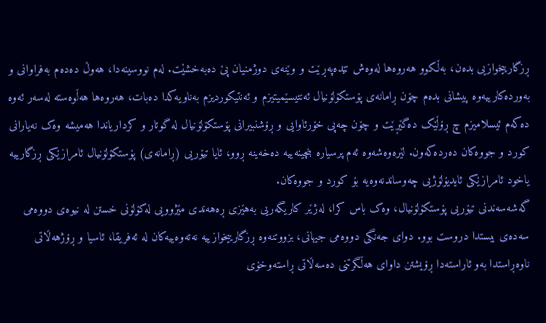ڕزگارییخوازیی بدەن، بەڵکوو هەروەها لەوەش تێدەپەڕێت و وێنەی دوژمنیان پێ دەبەخشێت. لەم نووسینەدا، هەوڵ دەدەم بەفراوانی و بەوردەکارییەوە پیشانی بدەم چۆن ڕامانەی پۆستکۆلۆنیال ئەنتیسێمیتیزم و ئەنتیکوردیزم بەناویەکدا دەبات، هەروەها هەڵوەستە لەسەر ئەوە دەکەم ئیسلامیزم چ ڕۆڵێک دەگێڕێت و چۆن چەپی خۆرئاوایی و ڕۆشنبیرانی پۆستکۆلۆنیال لە گوتار و کرداریاندا هەمیشە وەک نەیارانی کورد و جووەکان دەردەکەون. لێرەوەشەوە ئەم پرسیارە بنچینەییە دەخەینە ڕوو، ئایا تیۆریی (ڕامانەی) پۆستکۆلۆنیال ئامرازێکی ڕزگارییە یاخود ئامرازێکی ئایدیۆلۆژیی چەوساندنەوەیە بۆ کورد و جووەکان.
گەشەسەندنی تیۆریی پۆستکۆلۆنیال، وەک باس کرا، لەژێر کاریگەریی بەهێزی ڕەهەندی مێژوویی لەکۆلۆنی خستن لە نیوەی دووەمی سەدەی بیستدا دروست بوو. دوای جەنگی دووەمی جیهانی، بزووتنەوە ڕزگارییخوازییە نەتەوەییەکان لە ئەفریقا، ئاسیا و ڕۆژهەڵاتی ناوەڕاستدا بەو ئاراستەدا ڕۆیشتن داوای هەڵگرتنی دەسەڵاتی ڕاستەوخۆی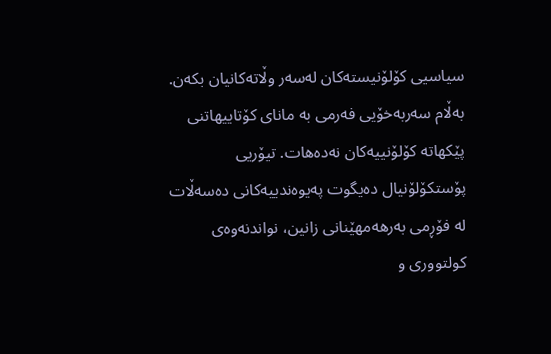سیاسیی کۆلۆنیستەکان لەسەر وڵاتەکانیان بکەن. بەڵام سەربەخۆیی فەرمی بە مانای کۆتاییهاتنی پێکهاتە کۆلۆنییەکان نەدەهات. تیۆریی پۆستکۆلۆنیال دەیگوت پەیوەندییەکانی دەسەڵات لە فۆڕمی بەرهەمهێنانی زانین، نواندنەوەی کولتووری و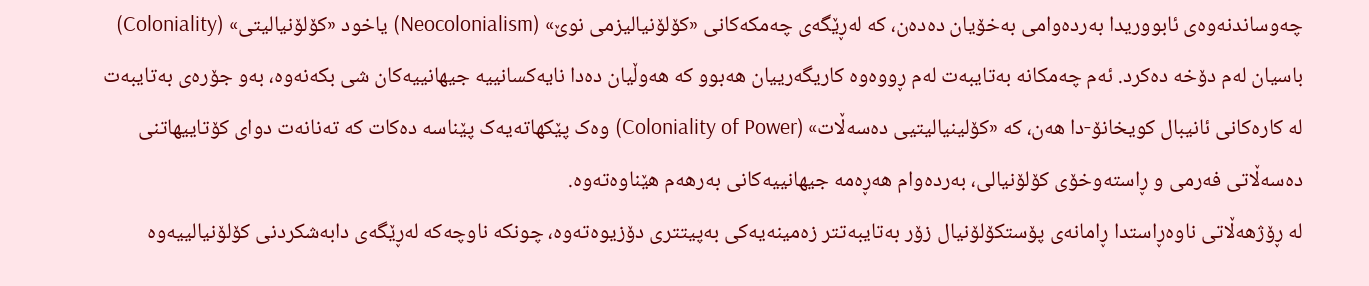چەوساندنەوەی ئابووریدا بەردەوامی بەخۆیان دەدەن، کە لەڕێگەی چەمکەکانی «کۆلۆنیالیزمی نوێ» (Neocolonialism) یاخود «کۆلۆنیالیتی» (Coloniality) باسیان لەم دۆخە دەکرد. ئەم چەمکانە بەتایبەت لەم ڕووەوە کاریگەرییان هەبوو کە هەوڵیان دەدا نایەکسانییە جیهانییەکان شی بکەنەوە، بەو جۆرەی بەتایبەت لە کارەکانی ئانیبال کویخانۆ-دا هەن، کە «کۆلینیالیتیی دەسەڵات» (Coloniality of Power) وەک پێکهاتەیەک پێناسە دەکات کە تەنانەت دوای کۆتاییهاتنی دەسەڵاتی فەرمی و ڕاستەوخۆی کۆلۆنیالی، بەردەوام هەڕەمە جیهانییەکانی بەرهەم هێناوەتەوە.
لە ڕۆژهەڵاتی ناوەڕاستدا ڕامانەی پۆستکۆلۆنیال زۆر بەتایبەتتر زەمینەیەکی بەپیتتری دۆزیوەتەوە، چونکە ناوچەکە لەڕێگەی دابەشکردنی کۆلۆنیالییەوە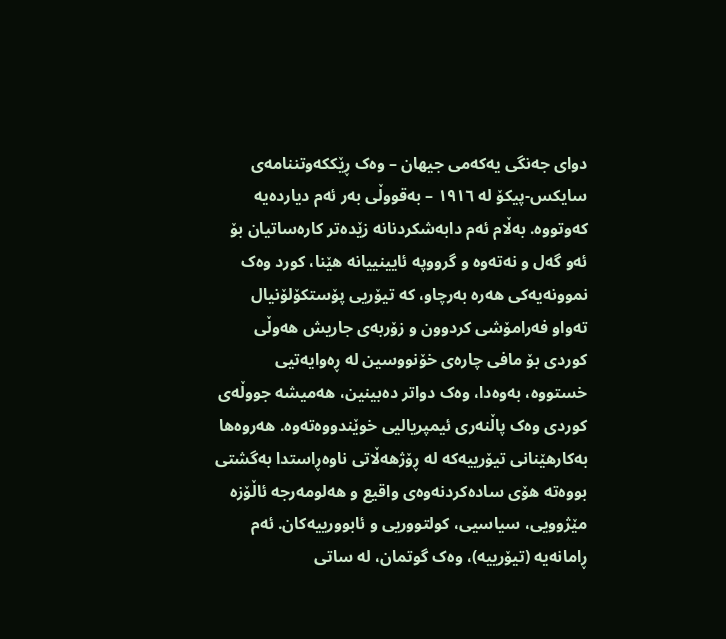دوای جەنگی یەکەمی جیهان – وەک ڕێککەوتننامەی سایکس-پیکۆ لە ١٩١٦ – بەقووڵی بەر ئەم دیاردەیە کەوتووە. بەڵام ئەم دابەشکردنانە زێدەتر کارەساتیان بۆ ئەو گەل و نەتەوە و گرووپە ئایینییانە هێنا، کورد وەک نموونەیەکی هەرە بەرچاو، کە تیۆریی پۆستکۆلۆنیال تەواو فەرامۆشی کردوون و زۆربەی جاریش هەوڵی کوردی بۆ مافی چارەی خۆنووسین لە ڕەوایەتیی خستووە، بەوەدا، وەک دواتر دەبینین، هەمیشە جووڵەی کوردی وەک پاڵنەری ئیمپریالیی خوێندووەتەوە. هەروەها بەکارهێنانی تیۆرییەکە لە ڕۆژهەڵاتی ناوەڕاستدا بەگشتی بووەتە هۆی سادەکردنەوەی واقیع و هەلومەرجە ئاڵۆزە مێژوویی، سیاسیی، کولتووریی و ئابوورییەکان. ئەم ڕامانەیە (تیۆرییە)، وەک گوتمان، لە ساتی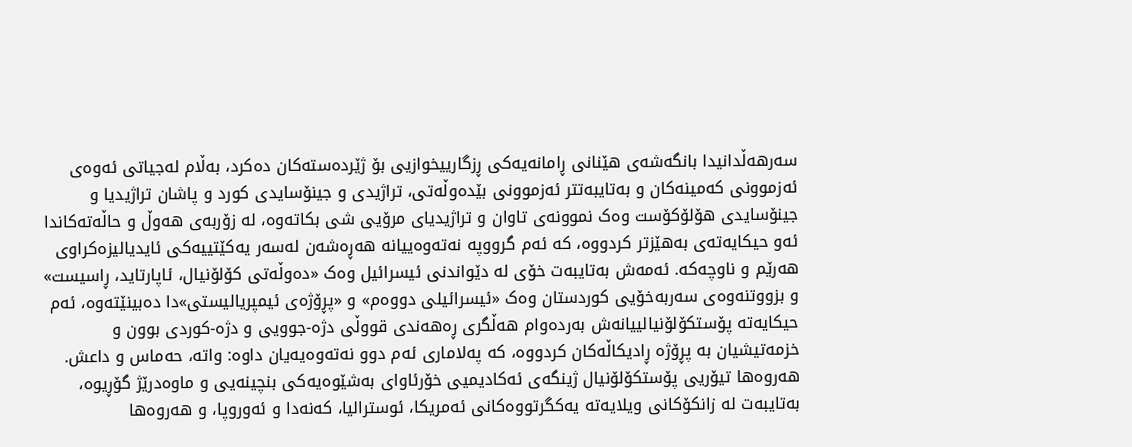سەرهەڵدانیدا بانگەشەی هێنانی ڕامانەیەکی ڕزگارییخوازیی بۆ ژێردەستەکان دەکرد، بەڵام لەجیاتی ئەوەی ئەزموونی کەمینەکان و بەتایبەتتر ئەزموونی بێدەوڵەتی، تراژیدی و جینۆسایدی کورد و پاشان تراژیدیا و جینۆسایدی هۆلۆکۆست وەک نموونەی تاوان و تراژیدیای مرۆیی شی بکاتەوە، لە زۆربەی هەوڵ و حاڵەتەکاندا ئەو حیکایەتەی بەهێزتر کردووە، کە ئەم گرووپە نەتەوەییانە هەڕەشەن لەسەر یەکێتییەکی ئایدیالیزەکراوی هەرێم و ناوچەکە. ئەمەش بەتایبەت خۆی لە دێواندنی ئیسرائیل وەک «دەوڵەتی کۆلۆنیال، ئاپارتاید، ڕاسیست» و بزووتنەوەی سەربەخۆیی کوردستان وەک «ئیسرائیلی دووەم» و «پڕۆژەی ئیمپریالیستی»دا دەبینێتەوە، ئەم حیکایەتە پۆستکۆلۆنیالییانەش بەردەوام هەڵگری ڕەهەندی قووڵی دژە-جوویی و دژە-کوردی بوون و خزمەتیشیان بە پڕۆژە ڕادیکاڵەکان کردووە، کە پەلاماری ئەم دوو نەتەوەیەیان داوە: واتە، حەماس و داعش.
هەروەها تیۆریی پۆستکۆلۆنیال ژینگەی ئەکادیمیی خۆرئاوای بەشێوەیەکی بنچینەیی و ماوەدرێژ گۆڕیوە، بەتایبەت لە زانکۆکانی ویلایەتە یەکگرتووەکانی ئەمریکا، ئوسترالیا، کەنەدا و ئەوروپا، و هەروەها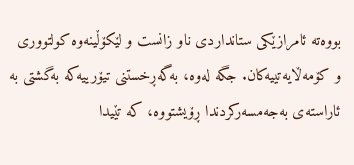بووەتە ئامرازێکی ستانداردی ناو زانست و لێکۆڵینەوە کولتووری و کۆمەڵایەتییەکان. جگە لەوە، بەگەڕخستنی تیۆرییەکە بەگشتی بە ئاراستەی بەجەمسەرکردندا ڕۆیشتووە، کە تێیدا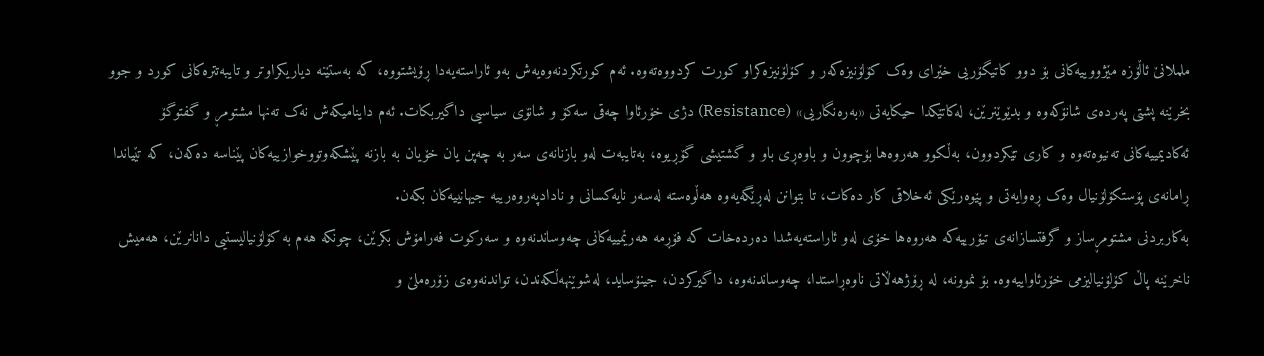ململانێ ئاڵۆزە مێژووییەکانی بۆ دوو کاتیگۆریی خێرای وەک کۆلۆنیزەکەر و کۆلۆنیزەکراو کورت کردووەتەوە. ئەم کورتکردنەوەیەش بەو ئاراستەیەدا ڕۆیشتووە، کە بەستێنە دیاریکراوتر و تایبەتترەکانی کورد و جوو بخرێنە پشتی پەردەی شانۆکەوە و بدێوێنرێن، لەکاتێکدا حیکایەتی «بەرەنگاریی» (Resistance) دژی خۆرئاوا چەقی سەکۆ و شانۆی سیاسیی داگیربکات. ئەم داینامیکەش نەک تەنها مشتومڕ و گفتوگۆ ئەکادیمییەکانی تەنیوەتەوە و کاری تێکردوون، بەڵکوو هەروەها بۆچوون و باوەڕی باو و گشتیشی گۆڕیوە، بەتایبەت لەو بازنانەی سەر بە چەپن یان خۆیان بە بازنە پێشکەوتووخوازییەکان پێناسە دەکەن، کە تێیاندا ڕامانەی پۆستکۆلۆنیال وەک ڕەوایەتی و پێوەرێکی ئەخلاقی کار دەکات، تا بتوانن لەڕێگەیەوە هەڵوەستە لەسەر نایەکسانی و نادادپەروەرییە جیهانییەکان بکەن.
بەکاربردنی مشتومڕساز و گرفتسازانەی تیۆرییەکە هەروەها خۆی لەو ئاراستەیەشدا دەردەخات کە فۆڕمە هەرێمییەکانی چەوساندنەوە و سەرکوت فەرامۆش بکرێن، چونکە هەم بە کۆلۆنیالیستیی دانانرێن، هەمیش ناخرێنە پاڵ کۆلۆنیالیزمی خۆرئاواییەوە. بۆ نموونە، لە ڕۆژهەڵاتی ناوەڕاستدا، چەوساندنەوە، داگیرکردن، جینۆساید، لەشوێنهەڵکەندن، تواندنەوەی زۆرەملێ و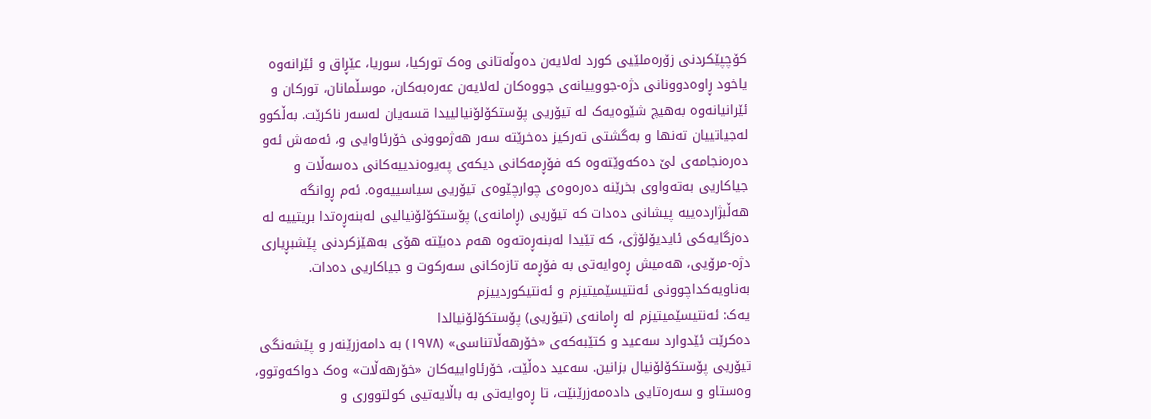کۆچپێکردنی زۆرەملێیی کورد لەلایەن دەوڵەتانی وەک تورکیا، سوریا، عێڕاق و ئێرانەوە یاخود ڕاوەدوونانی دژە-جووییانەی جووەکان لەلایەن عەرەبەکان، موسڵمانان، تورکان و ئێرانیانەوە بەهیچ شێوەیەک لە تیۆریی پۆستکۆلۆنیالییدا قسەیان لەسەر ناکرێت. بەڵکوو لەجیاتییان تەنها و بەگشتی تەرکیز دەخرێتە سەر هەژموونی خۆرئاوایی و، ئەمەش ئەو دەرەنجامەی لێ دەکەوێتەوە کە فۆڕمەکانی دیکەی پەیوەندییەکانی دەسەڵات و جیاکاریی بەتەواوی بخرێنە دەرەوەی چوارچێوەی تیۆریی سیاسییەوە. ئەم ڕوانگە هەڵبژاردەییە پیشانی دەدات کە تیۆریی (ڕامانەی) پۆستکۆلۆنیالیی لەبنەڕەتدا بریتییە لە دەزگایەکی ئایدیۆلۆژی، کە تێیدا لەبنەڕەتەوە هەم دەبێتە هۆی بەهێزکردنی پێشبڕیاری دژە-مرۆیی، هەمیش ڕەوایەتی بە فۆڕمە تازەکانی سەرکوت و جیاکاریی دەدات.
بەناویەکداچوونی ئەنتیسێمیتیزم و ئەنتیکوردییزم
یەک: ئەنتیسێمیتیزم لە ڕامانەی (تیۆریی) پۆستکۆلۆنیالدا
دەکرێت ئێدوارد سەعید و کتێبەکەی «خۆرهەڵاتناسی» (١٩٧٨) بە دامەزرێنەر و پێشەنگی تیۆریی پۆستکۆلۆنیال بزانین. سەعید دەڵێت، خۆرئاواییەکان «خۆرهەڵات» وەک دواکەوتوو، وەستاو و سەرەتایی دادەمەزرێنێت، تا ڕەوایەتی بە باڵایەتیی کولتووری و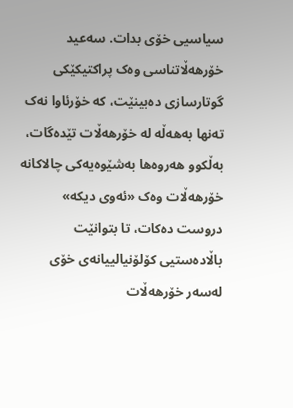سیاسیی خۆی بدات. سەعید خۆرهەڵاتناسی وەک پراکتیکێکی گوتارسازی دەبینێت، کە خۆرئاوا نەک تەنها بەهەڵە لە خۆرهەڵات تێدەگات، بەڵکوو هەروەها بەشێوەیەکی چالاکانە خۆرهەڵات وەک «ئەوی دیکە» دروست دەکات، تا بتوانێت باڵادەستیی کۆلۆنیالییانەی خۆی لەسەر خۆرهەڵات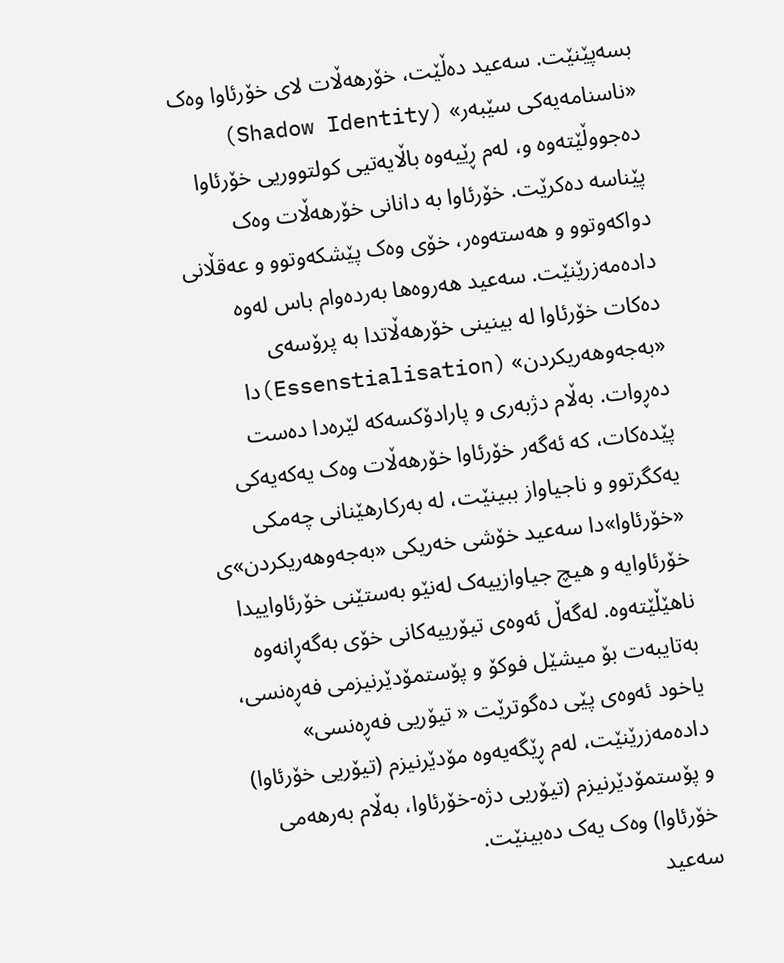بسەپێنێت. سەعید دەڵێت، خۆرهەڵات لای خۆرئاوا وەک «ناسنامەیەکی سێبەر» (Shadow Identity) دەجووڵێتەوە و، لەم ڕێیەوە باڵایەتیی کولتووریی خۆرئاوا پێناسە دەکرێت. خۆرئاوا بە دانانی خۆرهەڵات وەک دواکەوتوو و هەستەوەر، خۆی وەک پێشکەوتوو و عەقڵانی دادەمەزرێنێت. سەعید هەروەها بەردەوام باس لەوە دەکات خۆرئاوا لە بینینی خۆرهەڵاتدا بە پرۆسەی «بەجەوهەریکردن» (Essenstialisation)دا دەڕوات. بەڵام دژبەری و پارادۆکسەکە لێرەدا دەست پێدەکات، کە ئەگەر خۆرئاوا خۆرهەڵات وەک یەکەیەکی یەکگرتوو و ناجیاواز ببینێت، لە بەرکارهێنانی چەمکی «خۆرئاوا»دا سەعید خۆشی خەریکی «بەجەوهەریکردن»ی خۆرئاوایە و هیچ جیاوازییەک لەنێو بەستێنی خۆرئاواییدا ناهێڵێتەوە. لەگەڵ ئەوەی تیۆرییەکانی خۆی بەگەڕانەوە بەتایبەت بۆ میشێل فوکۆ و پۆستمۆدێرنیزمی فەڕەنسی، یاخود ئەوەی پێی دەگوترێت « تیۆریی فەڕەنسی» دادەمەزرێنێت، لەم ڕێگەیەوە مۆدێرنیزم (تیۆریی خۆرئاوا) و پۆستمۆدێرنیزم (تیۆریی دژە-خۆرئاوا، بەڵام بەرهەمی خۆرئاوا) وەک یەک دەبینێت.
سەعید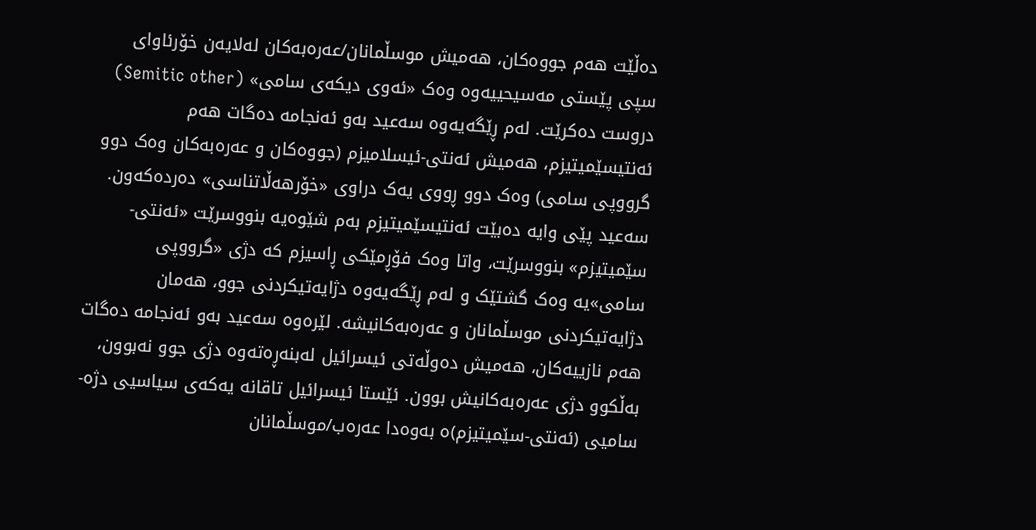دەڵێت هەم جووەکان، هەمیش موسڵمانان/عەرەبەکان لەلایەن خۆرئاوای سپی پێستی مەسیحییەوە وەک «ئەوی دیکەی سامی» (Semitic other) دروست دەکرێت. لەم ڕێگەیەوە سەعید بەو ئەنجامە دەگات هەم ئەنتیسێمیتیزم، هەمیش ئەنتی-ئیسلامیزم (جووەکان و عەرەبەکان وەک دوو گرووپی سامی) وەک دوو ڕووی یەک دراوی «خۆرهەڵاتناسی» دەردەکەون. سەعید پێی وایە دەبێت ئەنتیسێمیتیزم بەم شێوەیە بنووسرێت «ئەنتی-سێمیتیزم» بنووسرێت، واتا وەک فۆڕمێکی ڕاسیزم کە دژی «گرووپی سامی»یە وەک گشتێک و لەم ڕێگەیەوە دژایەتیکردنی جوو، هەمان دژایەتیکردنی موسڵمانان و عەرەبەکانیشە. لێرەوە سەعید بەو ئەنجامە دەگات هەم نازییەکان، هەمیش دەوڵەتی ئیسرائیل لەبنەڕەتەوە دژی جوو نەبوون، بەڵکوو دژی عەرەبەکانیش بوون. ئێستا ئیسرائیل تاقانە یەکەی سیاسیی دژە-سامیی (ئەنتی-سێمیتیزم)ە بەوەدا عەرەب/موسڵمانان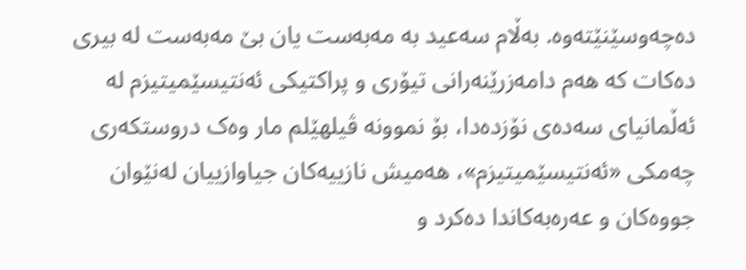دەچەوسێنێتەوە. بەڵام سەعید بە مەبەست یان بێ مەبەست لە بیری دەکات کە هەم دامەزرێنەرانی تیۆری و پراکتیکی ئەنتیسێمیتیزم لە ئەڵمانیای سەدەی نۆزدەدا، بۆ نموونە ڤیلهێلم مار وەک دروستکەری چەمکی «ئەنتیسێمیتیزم»، هەمیش نازییەکان جیاوازییان لەنێوان جووەکان و عەرەبەکاندا دەکرد و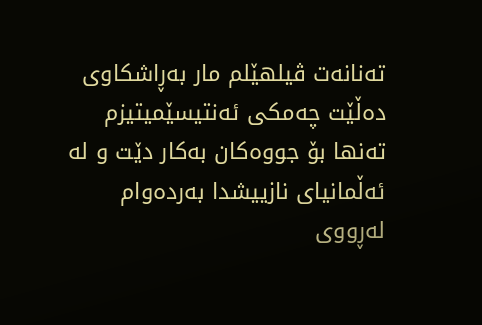تەنانەت ڤیلهێلم مار بەڕاشکاوی دەڵێت چەمکی ئەنتیسێمیتیزم تەنها بۆ جووەکان بەکار دێت و لە ئەڵمانیای نازییشدا بەردەوام لەڕووی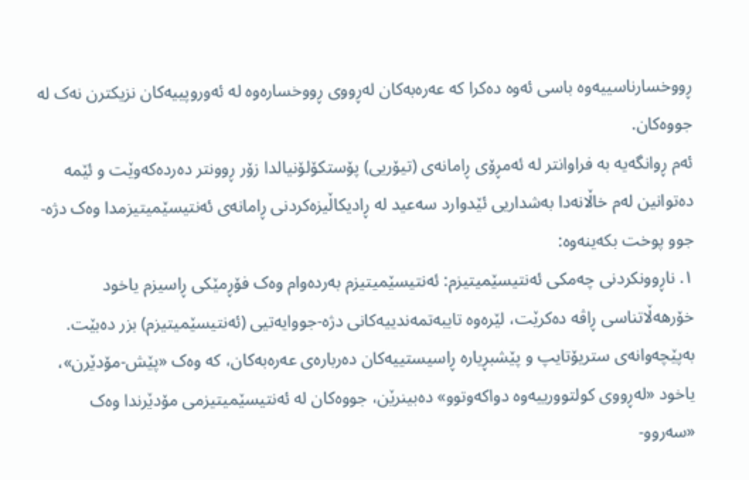ڕووخسارناسییەوە باسی ئەوە دەکرا کە عەرەبەکان لەڕووی ڕووخسارەوە لە ئەوروپییەکان نزیکترن نەک لە جووەکان.
ئەم ڕوانگەیە بە فراوانتر لە ئەمڕۆی ڕامانەی (تیۆریی) پۆستکۆلۆنیالدا زۆر ڕوونتر دەردەکەوێت و ئێمە دەتوانین لەم خاڵانەدا بەشداریی ئێدوارد سەعید لە ڕادیکاڵیزەکردنی ڕامانەی ئەنتیسێمیتیزمدا وەک دژە-جوو پوخت بکەینەوە:
١. ناڕوونکردنی چەمکی ئەنتیسێمیتیزم: ئەنتیسێمیتیزم بەردەوام وەک فۆڕمێکی ڕاسیزم یاخود خۆرهەڵاتناسی ڕاڤە دەکرێت، لێرەوە تایبەتمەندییەکانی دژە-جووایەتیی (ئەنتیسێمیتیزم) بزر دەبێت. بەپێچەوانەی ستریۆتایپ و پێشبڕیارە ڕاسیستییەکان دەربارەی عەرەبەکان، کە وەک «پێش-مۆدێرن»، یاخود «لەڕووی کولتوورییەوە دواکەوتوو» دەبینرێن، جووەکان لە ئەنتیسێمیتیزمی مۆدێرندا وەک «سەروو-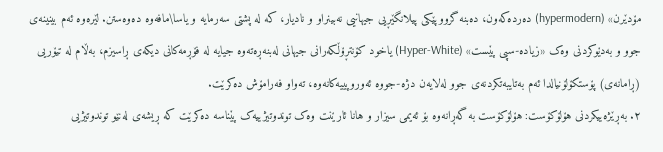مۆدێرن» (hypermodern) دەردەکەون، دەبنە گرووپێکی پیلانگێڕیی جیهانیی نەبینراو و نادیار، کە لە پشتی سەرمایە و یاسا\مافەوە دەوەستن. لێرەوە ئەم بینینەی جوو و بەدێوکردنی وەک «زیادە-سپی پێست» (Hyper-White) یاخود کۆنتڕۆڵکەرانی جیهانی لەبنەڕەتەوە جیایە لە فۆڕمەکانی دیکەی ڕاسیزم، بەڵام لە تیۆریی (ڕامانەی) پۆستکۆلۆنیالدا ئەم بەتایبەتکردنەی جوو لەلایەن دژە-جووە ئەوروپییەکانەوە، تەواو فەرامۆش دەکرێت.
٢. بەڕێژەییکردنی هۆلۆکۆست: هۆلۆکۆست بە گەڕانەوە بۆ ئەیمی سیزار و هانا ئارێنت وەک توندوتیژییەک پێناسە دەکرێت کە ڕیشەی لەنێو توندوتیژیی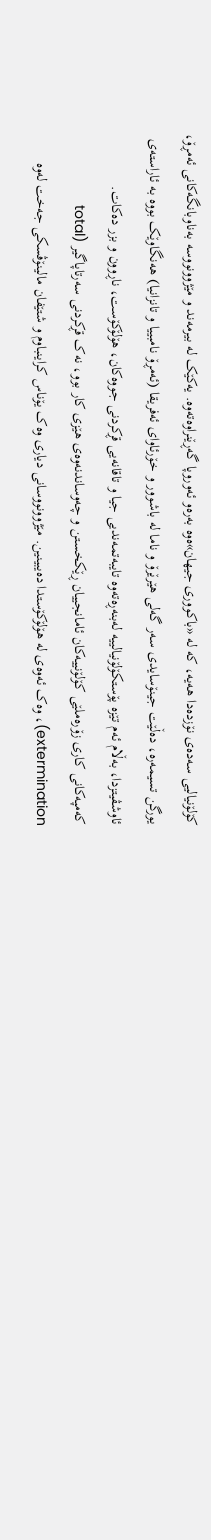کۆلۆنیالیی سەدەی نۆزدەدا هەیە، کە لە «باکووری جیهان»ەوە بەرەو ئەوروپا گەڕێنراوەتەوە. یەکێک لە بیرمەند و مێژوونووسە بەناوبانگەکانی ئەمڕۆ، یورگن تسیمەرە، دەڵێت جینۆسایدی سەر گەلی هێرێرۆ و ناما لە باشوور و خۆرئاوای ئەفریقا (ئەمڕۆ نامبییا و تانزانیا) هەنگاوێک بووە بە ئاراستەی ئاوشڤیتزدا، بەڵام ئەم تێزە پۆستکۆلۆنیالییە لەبنەڕەتەوە تایبەتمەندیی جیا و تاقانەیی قڕکردنی جووەکان، هۆلۆکۆست، ناڕوون و بزر دەکات. کەمپەکانی کاری زۆرەملێی کۆلۆنییەکان ئامانجییان ڕێکخستن و چەوساندنەوەی هێزی کار بوو، نەک قڕکردنی سەرتاپاگیر (total extermination)، وەک ئەوەی لە هۆلۆکۆستدا دەیبینین. مێژوونووسانی دیاری وەک یۆناس کراینباوم و شتێفان مالینۆڤسکی جەخت لەوە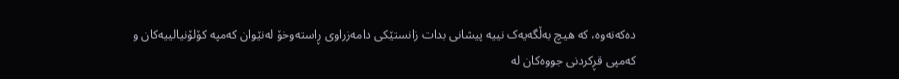دەکەنەوە، کە هیچ بەڵگەیەک نییە پیشانی بدات زانستێکی دامەزراوی ڕاستەوخۆ لەنێوان کەمپە کۆلۆنیالییەکان و کەمپی قڕکردنی جووەکان لە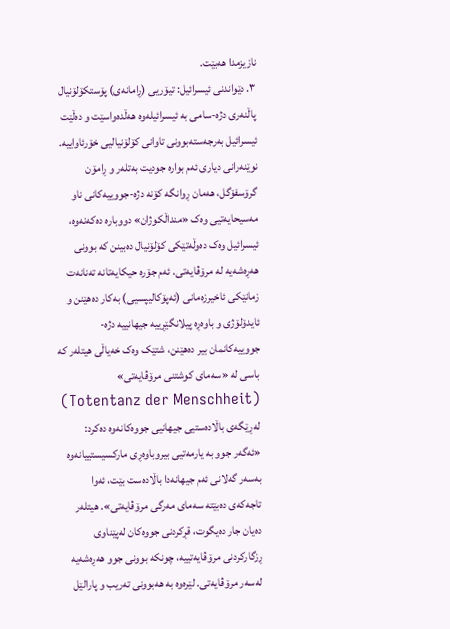نازیزمدا هەبێت.
٣. دێواندنی ئیسرائیل: تیۆریی (ڕامانەی) پۆستکۆلۆنیال پاڵنەری دژە-سامی بە ئیسرائیلەوە هەڵدەواسێت و دەڵێت ئیسرائیل بەرجەستەبوونی تاوانی کۆلۆنیالیی خۆرئاواییە. نوێنەرانی دیاری ئەم بوارە جودیت بەتلەر و ڕامۆن گرۆسفۆگل، هەمان ڕوانگە کۆنە دژە-جووییەکانی ناو مەسیحایەتیی وەک «منداڵکوژان» دووبارە دەکەنەوە، ئیسرائیل وەک دەوڵەتێکی کۆلۆنیال دەبینن کە بوونی هەڕەشەیە لە مرۆڤایەتی. ئەم جۆرە حیکایەتانە تەنانەت زمانێکی ئاخیرزەمانی (ئەپۆکالیپسیی) بەکار دەهێنن و ئایدۆلۆژی و باوەڕە پیلانگێڕییە جیهانییە دژە-جووییەکانمان بیر دەهێنن، شتێک وەک خەیاڵی هیتلەر کە باسی لە «سەمای کوشتنی مرۆڤایەتی» (Totentanz der Menschheit) لەڕێگەی باڵادەستیی جیهانیی جووەکانەوە دەکرد: «ئەگەر جوو بە یارمەتیی بیروباوەڕی مارکسیستییانەوە بەسەر گەلانی ئەم جیهانەدا باڵادەست بێت، ئەوا تاجەکەی دەبێتە سەمای مەرگی مرۆڤایەتی». هیتلەر دەیان جار دەیگوت، قڕکردنی جووەکان لەپێناوی ڕزگارکردنی مرۆڤایەتییە، چونکە بوونی جوو هەڕەشەیە لەسەر مرۆڤایەتی. لێرەوە بە هەبوونی تەریب و پارالێل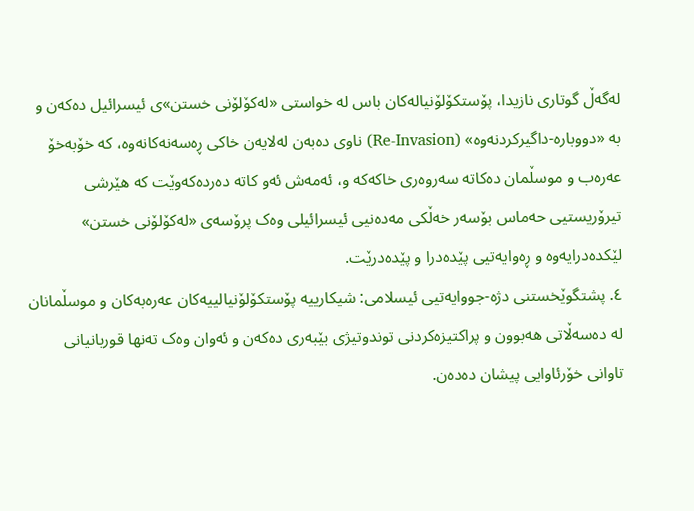لەگەڵ گوتاری نازیدا، پۆستکۆلۆنیالەکان باس لە خواستی «لەکۆلۆنی خستن»ی ئیسرائیل دەکەن و بە «دووبارە-داگیرکردنەوە» (Re-Invasion) ناوی دەبەن لەلایەن خاکی ڕەسەنەکانەوە، کە خۆبەخۆ عەرەب و موسڵمان دەکاتە سەروەری خاکەکە و، ئەمەش ئەو کاتە دەردەکەوێت کە هێرشی تیرۆریستیی حەماس بۆسەر خەڵکی مەدەنیی ئیسرائیلی وەک پرۆسەی «لەکۆلۆنی خستن» لێکدەدرایەوە و ڕەوایەتیی پێدەدرا و پێدەدرێت.
٤. پشتگوێخستنی دژە-جووایەتیی ئیسلامی: شیکارییە پۆستکۆلۆنیالییەکان عەرەبەکان و موسڵمانان لە دەسەڵاتی هەبوون و پراکتیزەکردنی توندوتیژی بێبەری دەکەن و ئەوان وەک تەنها قوربانیانی تاوانی خۆرئاوایی پیشان دەدەن.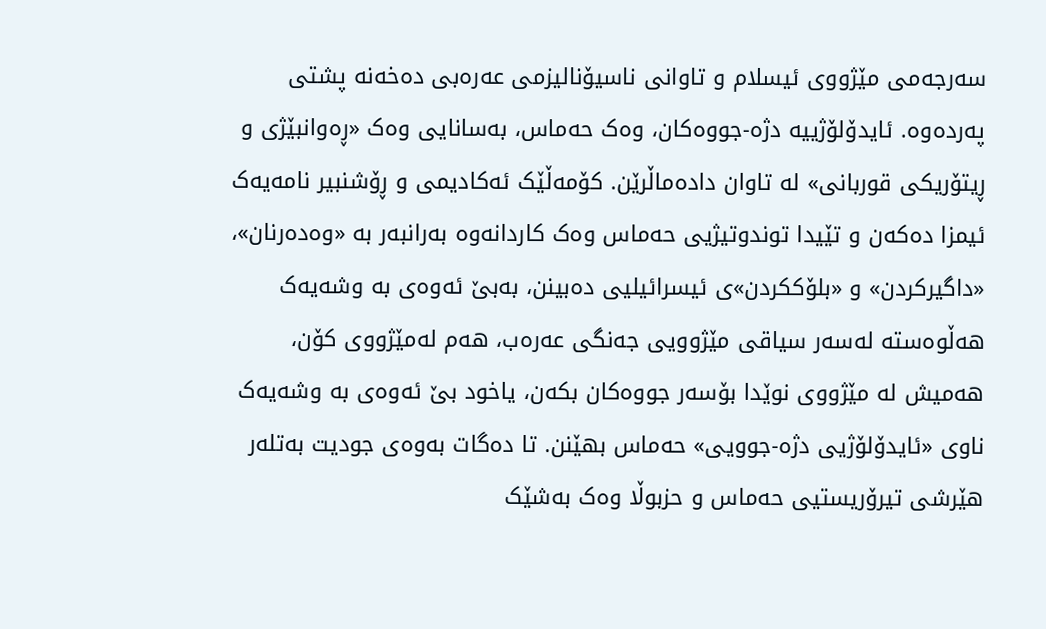سەرجەمی مێژووی ئیسلام و تاوانی ناسیۆنالیزمی عەرەبی دەخەنە پشتی پەردەوە. ئایدۆلۆژییە دژە-جووەکان، وەک حەماس، بەسانایی وەک «ڕەوانبێژی و ڕیتۆریکی قوربانی» لە تاوان دادەماڵرێن. کۆمەڵێک ئەکادیمی و ڕۆشنبیر نامەیەک ئیمزا دەکەن و تێیدا توندوتیژیی حەماس وەک کاردانەوە بەرانبەر بە «وەدەرنان»، «داگیرکردن» و «بلۆککردن»ی ئیسرائیلیی دەبینن، بەبێ ئەوەی بە وشەیەک هەڵوەستە لەسەر سیاقی مێژوویی جەنگی عەرەب، هەم لەمێژووی کۆن، هەمیش لە مێژووی نوێدا بۆسەر جووەکان بکەن، یاخود بێ ئەوەی بە وشەیەک ناوی «ئایدۆلۆژیی دژە-جوویی» حەماس بهێنن. تا دەگات بەوەی جودیت بەتلەر هێرشی تیرۆریستیی حەماس و حزبوڵا وەک بەشێک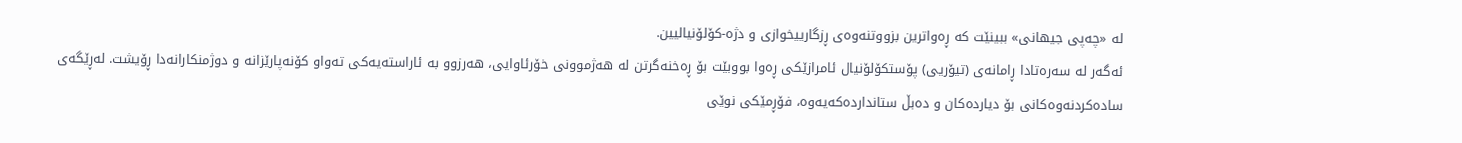لە «چەپی جیهانی» ببینێت کە ڕەواترین بزووتنەوەی ڕزگارییخوازی و دژە-کۆلۆنیالیین.
ئەگەر لە سەرەتادا ڕامانەی (تیۆریی) پۆستکۆلۆنیال ئامرازێکی ڕەوا بووبێت بۆ ڕەخنەگرتن لە هەژموونی خۆرئاوایی، هەرزوو بە ئاراستەیەکی تەواو کۆنەپارێزانە و دوژمنکارانەدا ڕۆیشت. لەڕێگەی سادەکردنەوەکانی بۆ دیاردەکان و دەبڵ ستانداردەکەیەوە، فۆڕمێکی نوێی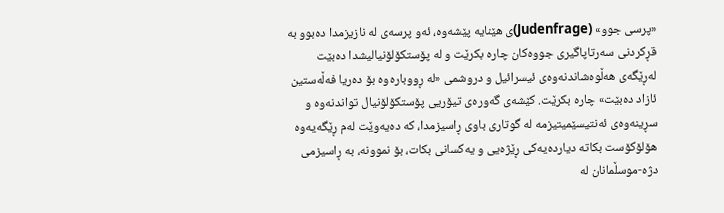«پرسی جوو» (Judenfrage)ی هێنایە پێشەوە، ئەو پرسەی لە نازیزمدا دەبوو بە قڕکردنی سەرتاپاگیری جووەکان چارە بکرێت و لە پۆستکۆلۆنیالیشدا دەبێت لەڕێگەی هەڵوەشاندنەوەی ئیسرائیل و دروشمی «لە ڕووبارەوە بۆ دەریا فەڵەستین ئازاد دەبێت» چارە بکرێت. کێشەی گەورەی تیۆریی پۆستکۆلۆنیال تواندنەوە و سڕینەوەی ئەنتیسێمیتیزمە لە گوتاری باوی ڕاسیزمدا، کە دەیەوێت لەم ڕێگەیەوە هۆلۆکۆست بکاتە دیاردەیەکی ڕێژەیی و یەکسانی بکات، بۆ نموونە، بە ڕاسیزمی دژە-موسڵمانان لە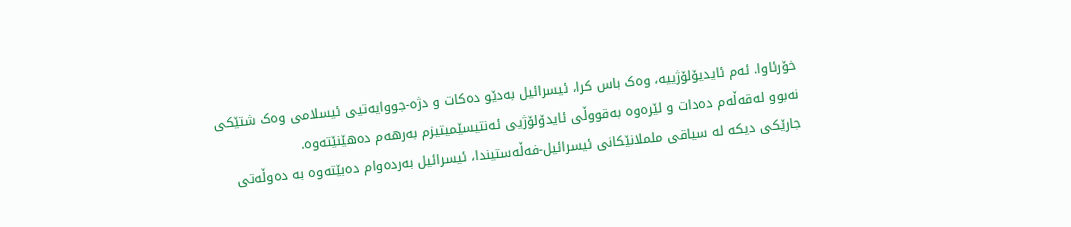خۆرئاوا. ئەم ئایدیۆلۆژییە، وەک باس کرا، ئیسرائیل بەدێو دەکات و دژە-جووایەتیی ئیسلامی وەک شتێکی نەبوو لەقەڵەم دەدات و لێرەوە بەقووڵی ئایدۆلۆژیی ئەنتیسێمیتیزم بەرهەم دەهێنێتەوە.
جارێکی دیکە لە سیاقی ململانێکانی ئیسرائیل-فەڵەستیندا، ئیسرائیل بەردەوام دەبێتەوە بە دەوڵەتی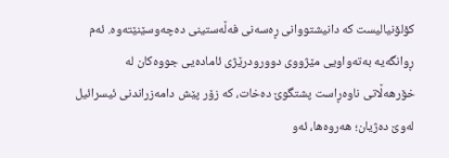کۆلۆنیالیست کە دانیشتووانی ڕەسەنی فەڵەستینی دەچەوسێنێتەوە. ئەم ڕوانگەیە بەتەواویی مێژووی دوورودرێژی ئامادەیی جووەکان لە خۆرهەڵاتی ناوەڕاست پشتگوێ دەخات، کە زۆر پێش دامەزراندنی ئیسرائیل لەوێ دەژیان؛ هەروەها، ئەو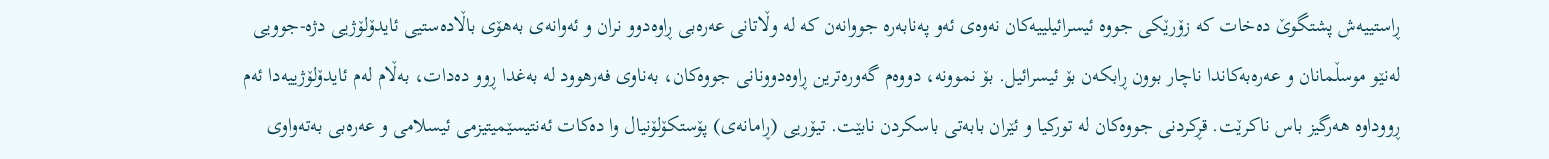ڕاستییەش پشتگوێ دەخات کە زۆرێکی جووە ئیسرائیلییەکان نەوەی ئەو پەنابەرە جووانەن کە لە وڵاتانی عەرەبی ڕاوەدوو نران و ئەوانەی بەهۆی باڵادەستیی ئایدۆلۆژیی دژە-جوویی لەنێو موسڵمانان و عەرەبەکاندا ناچار بوون ڕابکەن بۆ ئیسرائیل. بۆ نموونە، دووەم گەورەترین ڕاوەدوونانی جووەکان، بەناوی فەرهوود لە بەغدا ڕوو دەدات، بەڵام لەم ئایدۆلۆژییەدا ئەم ڕووداوە هەرگیز باس ناکرێت. قڕکردنی جووەکان لە تورکیا و ئێران بابەتی باسکردن نابێت. تیۆریی (ڕامانەی) پۆستکۆلۆنیال وا دەکات ئەنتیسێمیتیزمی ئیسلامی و عەرەبی بەتەواوی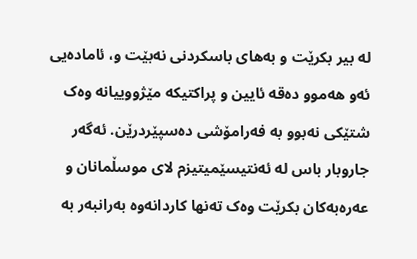لە بیر بکرێت و بەهای باسکردنی نەبێت و، ئامادەیی ئەو هەموو دەقە ئایین و پراکتیکە مێژووییانە وەک شتێکی نەبوو بە فەرامۆشی دەسپێردرێن. ئەگەر جاروبار باس لە ئەنتیسێمیتیزم لای موسڵمانان و عەرەبەکان بکرێت وەک تەنها کاردانەوە بەرانبەر بە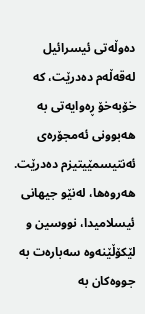دەوڵەتی ئیسرائیل لەقەڵەم دەدرێت، کە خۆبەخۆ ڕەوایەتی بە هەبوونی ئەمجۆرەی ئەنتیسمێیتیزم دەدرێت. هەروەها، لەنێو جیهانی ئیسلامیدا، نووسین و لێکۆڵێنەوە سەبارەت بە جووەکان بە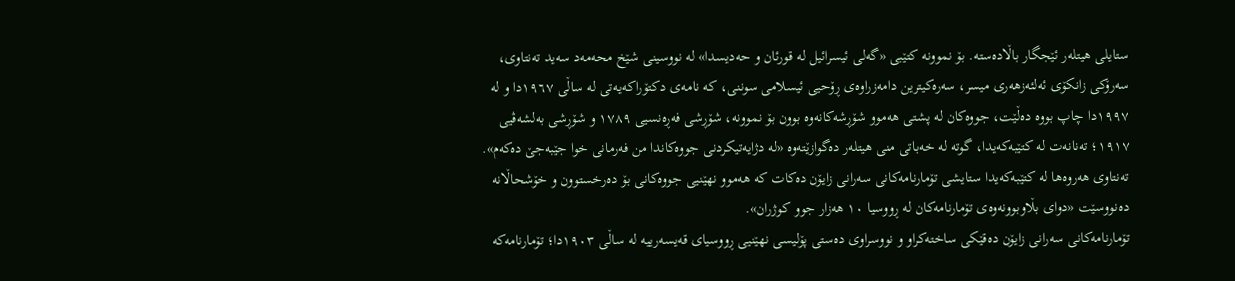ستایلی هیتلەر ئێجگار باڵادەستە. بۆ نموونە کتێبی «گەلی ئیسرائیل لە قورئان و حەدیسدا» لە نووسینی شێخ محەمەد سەید تەنتاوی، سەرۆکی زانکۆی ئەلئەزهەری میسر، سەرەکیترین دامەزراوەی ڕۆحیی ئیسلامی سوننی، کە نامەی دکتۆراکەیەتی لە ساڵی ١٩٦٧دا و لە ١٩٩٧دا چاپ بووە دەڵێت، جووەکان لە پشتی هەموو شۆڕشەکانەوە بوون بۆ نموونە، شۆڕشی فەڕەنسیی ١٧٨٩ و شۆڕشی بەلشەڤیی ١٩١٧؛ تەنانەت لە کتێبەکەیدا، گوتە لە خەباتی منی هیتلەر دەگوازێتەوە «لە دژایەتیکردنی جووەکاندا من فەرمانی خوا جێبەجێ دەکەم». تەنتاوی هەروەها لە کتێبەکەیدا ستایشی تۆمارنامەکانی سەرانی زایۆن دەکات کە هەموو نهێنیی جووەکانی بۆ دەرخستوون و خۆشحاڵانە دەنووسێت «دوای بڵاوبوونەوەی تۆمارنامەکان لە ڕووسیا ١٠ هەزار جوو کوژران».
تۆمارنامەکانی سەرانی زایۆن دەقێکی ساختەکراو و نووسراوی دەستی پۆلیسی نهێنیی ڕووسیای قەیسەرییە لە ساڵی ١٩٠٣دا؛ تۆمارنامەکە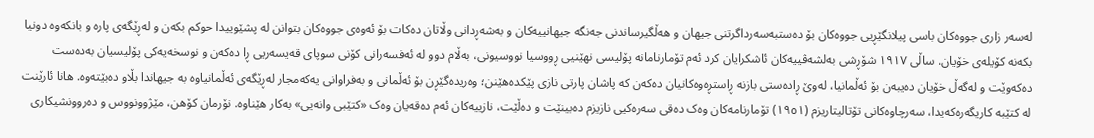لەسەر زاری جووەکان باسی پیلانگێڕیی جووەکان بۆ دەستبەسەرداگرتنی جیهان و هەڵگیرساندنی جەنگە جیهانییەکان و بەشەڕدانی وڵاتان دەکات بۆ ئەوەی جووەکان بتوانن لە پشێوییدا حوکم بکەن و لەڕێگەی پارە و بانکەوە دونیا بکەنە کۆیلەی خۆیان. ساڵی ١٩١٧ شۆڕشی بەلشەڤییەکان ئاشکرایان کرد ئەم تۆمارنامانە پۆلیسی نهێنیی ڕووسیا نووسیونی، بەڵام دوو لە ئەفسەرانی کۆنی سوپای قەیسەریی ڕا دەکەن و نوسخەیەکی پۆلیسیان بەدەست دەکەوێت و لەگەڵ خۆیان دەیبەن بۆ ئەڵمانیا، لەوێ ڕادەستی بازنە ڕاستڕەوەکانیان دەکەن کە پاشان پارتی نازی پێکدەهێنن؛ وەریدەگێڕن بۆ ئەڵمانی و بەفراوانی یەکەمجار لەڕێگەی ئەڵمانیاوە بە جیهاندا بڵاو دەبێتەوە. هانا ئارێنت لە کتێبە کاریگەرەکەیدا، سەرچاوەکانی تۆتالیتاریزم (١٩٥١) تۆمارنامەکان وەک دەقی سەرەکیی نازیزم دەبینێت و دەڵێت، نازییەکان ئەم دەقەیان وەک «کتێبی وانەیی» بەکار هێناوە. نۆرمان کۆهن، مێژوونووس و دەروونشیکاری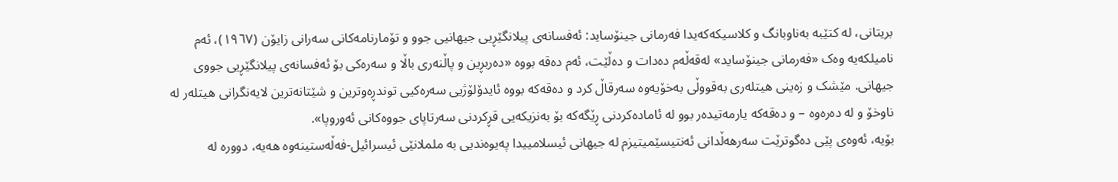بریتانی، لە کتێبە بەناوبانگ و کلاسیکەکەیدا فەرمانی جینۆساید: ئەفسانەی پیلانگێڕیی جیهانیی جوو و تۆمارنامەکانی سەرانی زایۆن (١٩٦٧)، ئەم نامیلکەیە وەک «فەرمانی جینۆساید» لەقەڵەم دەدات و دەڵێت، ئەم دەقە بووە «دەربڕین و پاڵنەری باڵا و سەرەکی بۆ ئەفسانەی پیلانگێڕیی جووی جیهانی. مێشک و زەینی هیتلەری بەقووڵی بەخۆیەوە سەرقاڵ کرد و دەقەکە بووە ئایدۆلۆژیی سەرەکیی توندڕەوترین و شێتانەترین لایەنگرانی هیتلەر لە ناوخۆ و لە دەرەوە – و دەقەکە یارمەتیدەر بوو لە ئامادەکردنی ڕێگەکە بۆ بەنزیکەیی قڕکردنی سەرتاپای جووەکانی ئەوروپا».
بۆیە، ئەوەی پێی دەگوترێت سەرهەڵدانی ئەنتیسێمیتیزم لە جیهانی ئیسلامییدا پەیوەندیی بە ململانێی ئیسرائیل-فەڵەستینەوە هەیە، دوورە لە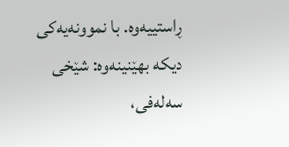ڕاستییەوە. با نموونەیەکی دیکە بهێنینەوە: شێخی سەلەفی،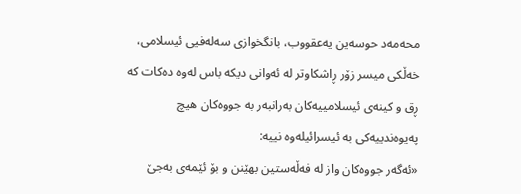محەمەد حوسەین یەعقووب، بانگخوازی سەلەفیی ئیسلامی، خەڵکی میسر زۆر ڕاشکاوتر لە ئەوانی دیکە باس لەوە دەکات کە ڕق و کینەی ئیسلامییەکان بەرانبەر بە جووەکان هیچ پەیوەندییەکی بە ئیسرائیلەوە نییە:
«ئەگەر جووەکان واز لە فەڵەستین بهێنن و بۆ ئێمەی بەجێ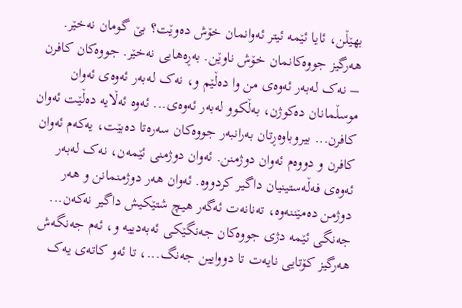بهێڵن، ئایا ئێمە ئیتر ئەوانمان خۆش دەوێت؟ بێ گومان نەخێر. هەرگیز جووەکانمان خۆش ناوێن. بەڕەهایی نەخێر. جووەکان کافرن – نەک لەبەر ئەوەی من وا دەڵێم و، نەک لەبەر ئەوەی ئەوان موسڵمانان دەکوژن، بەڵکوو لەبەر ئەوەی... ئەوە ئەڵایە دەڵێت ئەوان کافرن... بیروباوەڕتان بەرانبەر جووەکان سەرەتا دەبێت، یەکەم ئەوان کافرن و دووەم ئەوان دوژمنن. ئەوان دوژمنی ئێمەن، نەک لەبەر ئەوەی فەڵەستینیان داگیر کردووە. ئەوان هەر دوژمنمانن و هەر دوژمن دەمێننەوە، تەنانەت ئەگەر هیچ شتێکیش داگیر نەکەن... جەنگی ئێمە دژی جووەکان جەنگێکی ئەبەدییە و، ئەم جەنگەش هەرگیز کۆتایی نایەت تا دووایین جەنگ...، تا ئەو کاتەی یەک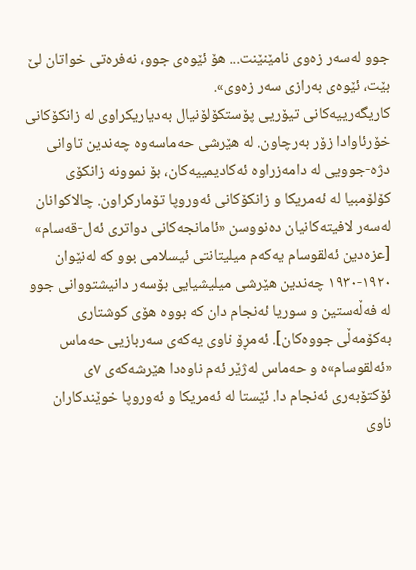جوو لەسەر زەوی نامێنێنت... هۆ ئێوەی جوو، نەفرەتی خواتان لێ بێت، ئێوەی بەرازی سەر زەوی».
کاریگەرییەکانی تیۆریی پۆستکۆلۆنیال بەدیاریکراوی لە زانکۆکانی خۆرئاوادا زۆر بەرچاون. لە هێرشی حەماسەوە چەندین تاوانی دژە-جوویی لە دامەزراوە ئەکادیمییەکان، بۆ نموونە زانکۆی کۆلۆمبیا لە ئەمریکا و زانکۆکانی ئەوروپا تۆمارکراون. چالاکوانان لەسەر لافیتەکانیان دەنووسن «ئامانجەکانی دواتری ئەل-قەسام» [عزەدین ئەلقوسام یەکەم میلیتانتی ئیسلامی بوو کە لەنێوان ١٩٢٠-١٩٣٠ چەندین هێرشی میلیشیایی بۆسەر دانیشتووانی جوو لە فەڵەستین و سوریا ئەنجام دان کە بووە هۆی کوشتاری بەکۆمەڵی جووەکان]. ئەمڕۆ ناوی یەکەی سەربازیی حەماس «ئەلقوسام»ە و حەماس لەژێر ئەم ناوەدا هێرشەکەی ٧ی ئۆکتۆبەری ئەنجام دا. ئێستا لە ئەمریکا و ئەوروپا خوێندکاران ناوی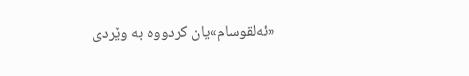«ئەلقوسام»یان کردووە بە وێردی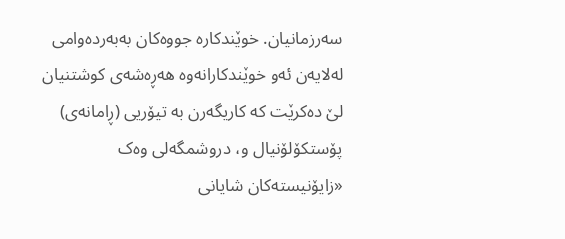سەرزمانیان. خوێندکارە جووەکان بەبەردەوامی لەلایەن ئەو خوێندکارانەوە هەڕەشەی کوشتنیان لێ دەکرێت کە کاریگەرن بە تیۆریی (ڕامانەی) پۆستکۆلۆنیال و، دروشمگەلی وەک «زایۆنیستەکان شایانی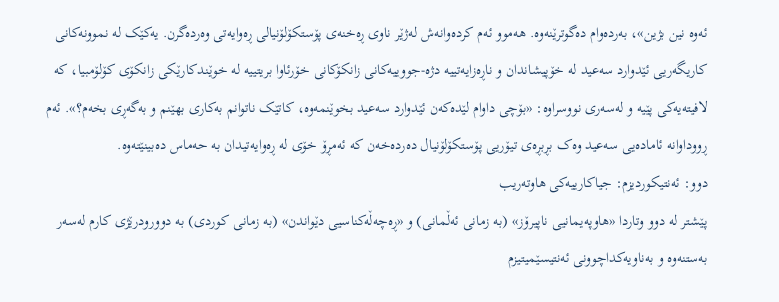ئەوە نین بژین»، بەردەوام دەگوترێنەوە. هەموو ئەم کردەوانەش لەژێر ناوی ڕەخنەی پۆستکۆلۆنیالی ڕەوایەتی وەردەگرن. یەکێک لە نموونەکانی کاریگەریی ئێدوارد سەعید لە خۆپیشاندان و ناڕەزایەتییە دژە-جووییەکانی زانکۆکانی خۆرئاوا بریتییە لە خوێندکارێکی زانکۆی کۆلۆمبیا، کە لافیتەیەکی پێیە و لەسەری نووسراوە: «بۆچی داوام لێدەکەن ئێدوارد سەعید بخوێنمەوە، کاتێک ناتوانم بەکاری بهێنم و بەگەڕی بخەم؟». ئەم ڕووداوانە ئامادەیی سەعید وەک بڕبڕەی تیۆریی پۆستکۆلۆنیال دەردەخەن کە ئەمڕۆ خۆی لە ڕەوایەتیدان بە حەماس دەبینێتەوە.
دوو: ئەنتیکوردیزم: جیاکارییەکی هاوتەریب
پێشتر لە دوو وتاردا «هاوپەیمانیی ناپیرۆز» (بە زمانی ئەڵمانی) و «ڕەچەڵەکناسیی دێواندن» (بە زمانی کوردی) بە دوورودرێژی کارم لەسەر بەستنەوە و بەناویەکداچوونی ئەنتیسێمیتیزم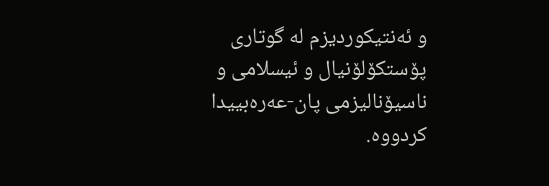و ئەنتیکوردیزم لە گوتاری پۆستکۆلۆنیال و ئیسلامی و ناسیۆنالیزمی پان-عەرەبییدا کردووە.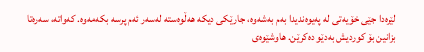لێرەدا جێی خۆیەتی لە پەیوەندیدا بەم بەشەوە، جارێکی دیکە هەڵوەستە لەسەر ئەم پرسە بکەمەوە. کەواتە، سەرەتا بزانین بۆ کوردیش بەدێو دەکرێن. هاوشێوەی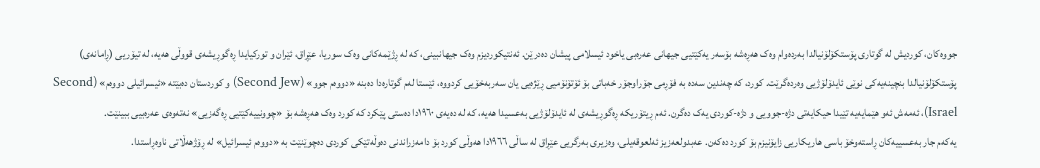جووەکان، کوردیش لە گوتاری پۆستکۆلۆنیالدا بەردەوام وەک هەڕەشە بۆسەر یەکێتیی جیهانی عەرەبی یاخود ئیسلامی پیشان دەدرێن. ئەنتیکوردیزم وەک جیهانبینی، کە لە ڕژێمەکانی وەک سوریا، عێڕاق، ئێران و تورکیایدا ڕەگوڕیشەی قووڵی هەیە، لە تیۆریی (ڕامانەی) پۆستکۆلۆنیالدا بنچینەیەکی نوێی ئایدۆلۆژیی وەردەگرێت. کورد، کە چەندین سەدە بە فۆڕمی جۆراوجۆر خەباتی بۆ ئۆتۆنۆمیی ڕێژەیی یان سەربەخۆیی کردووە، ئێستا لەم گوتارەدا دەبنە «دووەم جوو» (Second Jew) و کوردستان دەبێتە «ئیسرائیلی دووەم» (Second Israel)، ئەمەش ئەو هێمایەیە تێیدا حیکایەتی دژە-جوویی و دژە-کوردی یەک دەگرن. ئەم ڕیتۆریکە ڕەگوڕیشەی لە ئایدۆلۆژیی بەعسیدا هەیە، کە لە دەیەی ١٩٦٠دا دەستی پێکرد کە کورد وەک هەڕەشە بۆ «چوونییەکێتیی ڕەگەزیی» نەتەوەی عەرەبیی ببینێت.
یەکەم جار بەعسییەکان ڕاستەوخۆ باسی هاریکاریی زایۆنیزم بۆ کورد دەکەن. عەبدولعەزیز ئەلعوقەیلی، وەزیری بەرگریی عێڕاق لە ساڵی ١٩٦٦دا هەوڵی کورد بۆ دامەزراندنی دەوڵەتێکی کوردی دەچوێنێت بە «دووەم ئیسرائیل» لە ڕۆژهەڵاتی ناوەڕاستدا.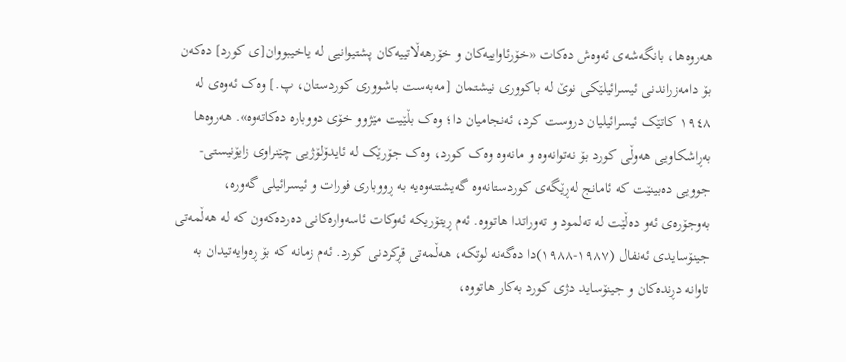هەروەها، بانگەشەی ئەوەش دەکات «خۆرئاواییەکان و خۆرهەڵاتییەکان پشتیوانیی لە یاخیبووان[ی کورد] دەکەن بۆ دامەزراندنی ئیسرائیلێکی نوێ لە باکووری نیشتمان [مەبەست باشووری کوردستان، پ.] وەک ئەوەی لە ١٩٤٨ کاتێک ئیسرائیلیان دروست کرد، ئەنجامیان دا؛ وەک بڵێیت مێژوو خۆی دووبارە دەکاتەوە». هەروەها بەڕاشکاویی هەوڵی کورد بۆ نەتوانەوە و مانەوە وەک کورد، وەک جۆرێک لە ئایدۆلۆژیی چێنراوی زایۆنیستی-جوویی دەبینێت کە ئامانج لەڕێگەی کوردستانەوە گەیشتنەوەیە بە ڕووباری فورات و ئیسرائیلی گەورە، بەوجۆرەی ئەو دەڵێت لە تەلمود و تەوراتدا هاتووە. ئەم ڕیتۆریکە ئەوکات ئاسەوارەکانی دەردەکەون کە لە هەڵمەتی جینۆسایدی ئەنفال (١٩٨٧-١٩٨٨)دا دەگەنە لوتکە، هەڵمەتی قڕکردنی کورد. ئەم زمانە کە بۆ ڕەوایەتیدان بە تاوانە دڕندەکان و جینۆساید دژی کورد بەکار هاتووە،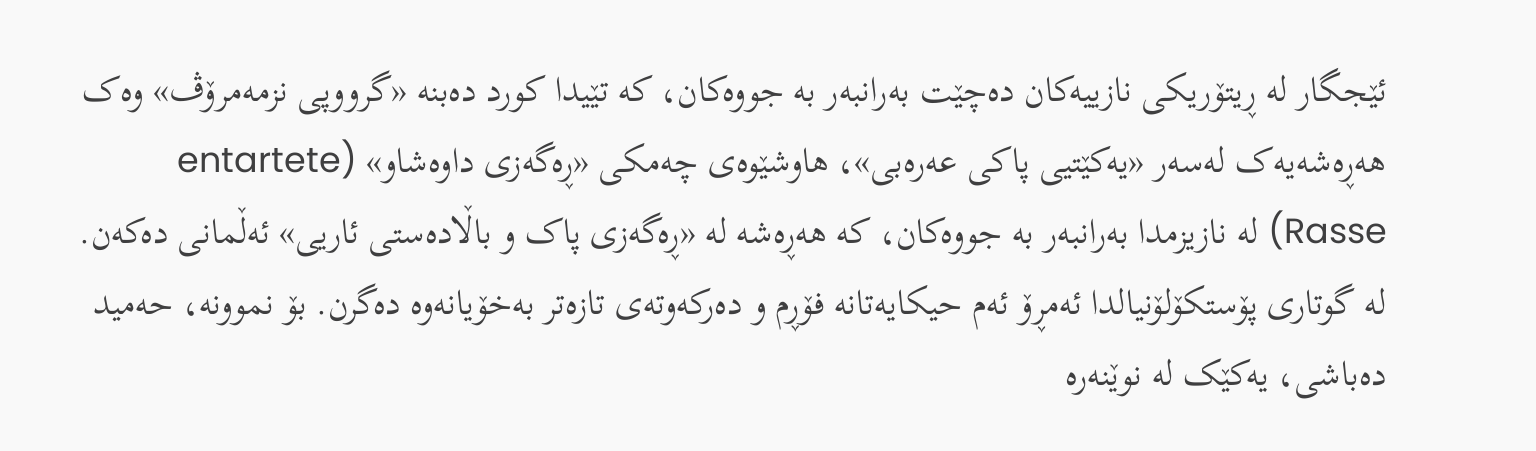ئێجگار لە ڕیتۆریکی نازییەکان دەچێت بەرانبەر بە جووەکان، کە تێیدا کورد دەبنە «گرووپی نزمەمرۆڤ» وەک هەڕەشەیەک لەسەر «یەکێتیی پاکی عەرەبی»، هاوشێوەی چەمکی «ڕەگەزی داوەشاو» (entartete Rasse) لە نازیزمدا بەرانبەر بە جووەکان، کە هەڕەشە لە «ڕەگەزی پاک و باڵادەستی ئاریی» ئەڵمانی دەکەن.
لە گوتاری پۆستکۆلۆنیالدا ئەمڕۆ ئەم حیکایەتانە فۆڕم و دەرکەوتەی تازەتر بەخۆیانەوە دەگرن. بۆ نموونە، حەمید دەباشی، یەکێک لە نوێنەرە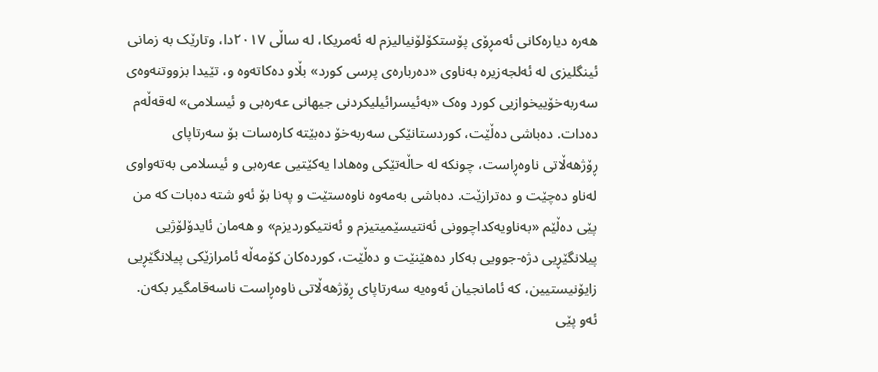هەرە دیارەکانی ئەمڕۆی پۆستکۆلۆنیالیزم لە ئەمریکا، لە ساڵی ٢٠١٧دا، وتارێک بە زمانی ئینگلیزی لە ئەلجەزیرە بەناوی «دەربارەی پرسی کورد» بڵاو دەکاتەوە و، تێیدا بزووتنەوەی سەربەخۆییخوازیی کورد وەک «بەئیسرائیلیکردنی جیهانی عەرەبی و ئیسلامی» لەقەڵەم دەدات. دەباشی دەڵێت، کوردستانێکی سەربەخۆ دەبێتە کارەسات بۆ سەرتاپای ڕۆژهەڵاتی ناوەڕاست، چونکە لە حاڵەتێکی وەهادا یەکێتیی عەرەبی و ئیسلامی بەتەواوی لەناو دەچێت و دەترازێت. دەباشی بەمەوە ناوەستێت و پەنا بۆ ئەو شتە دەبات کە من پێی دەڵێم «بەناویەکداچوونی ئەنتیسێمیتیزم و ئەنتیکوردیزم» و هەمان ئایدۆلۆژیی پیلانگێڕیی دژە-جوویی بەکار دەهێنێت و دەڵێت، کوردەکان کۆمەڵە ئامرازێکی پیلانگێڕیی زایۆنیستیین، کە ئامانجیان ئەوەیە سەرتاپای ڕۆژهەڵاتی ناوەڕاست ناسەقامگیر بکەن. ئەو پێی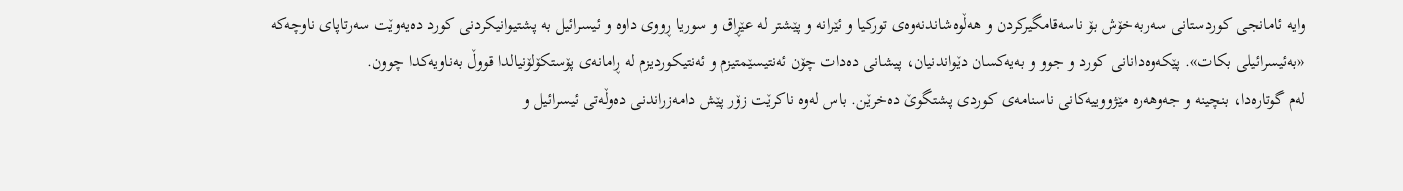وایە ئامانجی کوردستانی سەربەخۆش بۆ ناسەقامگیرکردن و هەڵوەشاندنەوەی تورکیا و ئێرانە و پێشتر لە عێڕاق و سوریا ڕووی داوە و ئیسرائیل بە پشتیوانیکردنی کورد دەیەوێت سەرتاپای ناوچەکە «بەئیسرائیلی بکات». پێکەوەدانانی کورد و جوو و بەیەکسان دێواندنیان، پیشانی دەدات چۆن ئەنتیسێمتیزم و ئەنتیکوردیزم لە ڕامانەی پۆستکۆلۆنیالدا قووڵ بەناویەکدا چوون.
لەم گوتارەدا، بنچینە و جەوهەرە مێژووییەکانی ناسنامەی کوردی پشتگوێ دەخرێن. باس لەوە ناکرێت زۆر پێش دامەزراندنی دەوڵەتی ئیسرائیل و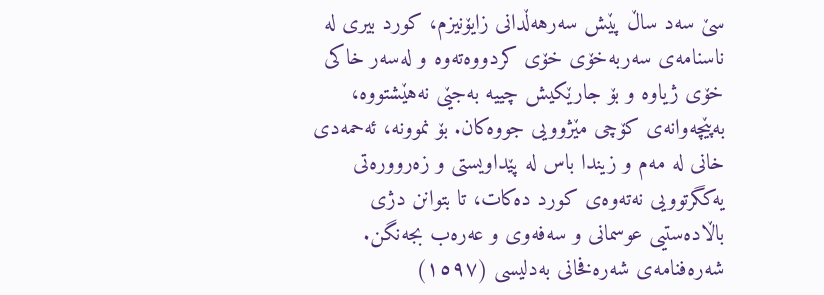سێ سەد ساڵ پێش سەرهەڵدانی زایۆنیزم، کورد بیری لە ناسنامەی سەربەخۆی خۆی کردووەتەوە و لەسەر خاکی خۆی ژیاوە و بۆ جارێکیش چییە بەجێی نەهێشتووە، بەپێچەوانەی کۆچی مێژوویی جووەکان. بۆ نموونە، ئەحمەدی خانی لە مەم و زیندا باس لە پێداویستی و زەروورەتی یەکگرتوویی نەتەوەی کورد دەکات، تا بتوانن دژی باڵادەستیی عوسمانی و سەفەوی و عەرەب بجەنگن. شەرەفنامەی شەرەفخانی بەدلیسی (١٥٩٧)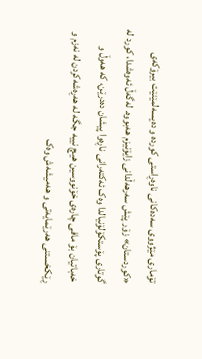تۆماری مێژووی سەدەکانی ناوەڕاستی کوردە و دەیسەلمێنێت بیرۆکەی «کوردستان» زۆر پێش سەرهەڵدانی زایۆنیزم هەبووە. لەگەڵ ئەوەشدا، کورد لە گوتاری پۆستکۆلۆنیالدا وەک ئەکتەرانی ناڕەوا پیشان دەدرێن، کە هەوڵ و خەباتیان بۆ مافی چارەی خۆنووسین هیچ نییە جگە لە هەڕەشەکردن لە نەزم و ڕێکخستنی هەرێمایەتی و هەمیشەش وەک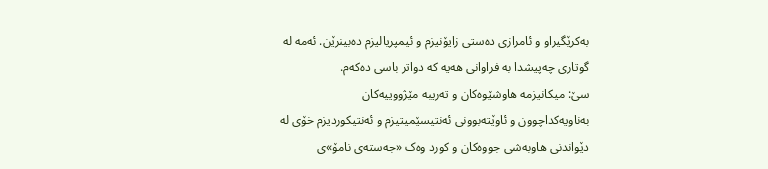بەکرێگیراو و ئامرازی دەستی زایۆنیزم و ئیمپریالیزم دەبینرێن. ئەمە لە گوتاری چەپیشدا بە فراوانی هەیە کە دواتر باسی دەکەم.
سێ: میکانیزمە هاوشێوەکان و تەریبە مێژووییەکان
بەناویەکداچوون و ئاوێتەبوونی ئەنتیسێمیتیزم و ئەنتیکوردیزم خۆی لە دێواندنی هاوبەشی جووەکان و کورد وەک «جەستەی نامۆ»ی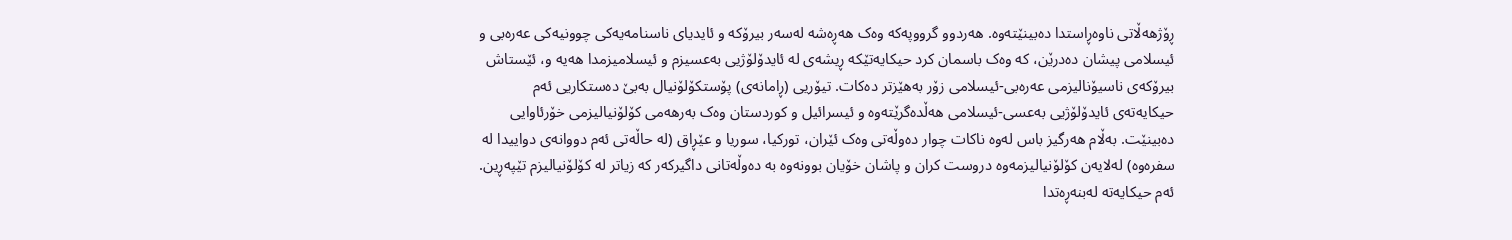ڕۆژهەڵاتی ناوەڕاستدا دەبینێتەوە. هەردوو گرووپەکە وەک هەڕەشە لەسەر بیرۆکە و ئایدیای ناسنامەیەکی چوونیەکی عەرەبی و ئیسلامی پیشان دەدرێن، کە وەک باسمان کرد حیکایەتێکە ڕیشەی لە ئایدۆلۆژیی بەعسیزم و ئیسلامیزمدا هەیە و، ئێستاش بیرۆکەی ناسیۆنالیزمی عەرەبی-ئیسلامی زۆر بەهێزتر دەکات. تیۆریی (ڕامانەی) پۆستکۆلۆنیال بەبێ دەستکاریی ئەم حیکایەتەی ئایدۆلۆژیی بەعسی-ئیسلامی هەڵدەگرێتەوە و ئیسرائیل و کوردستان وەک بەرهەمی کۆلۆنیالیزمی خۆرئاوایی دەبینێت. بەڵام هەرگیز باس لەوە ناکات چوار دەوڵەتی وەک ئێران، تورکیا، سوریا و عێڕاق (لە حاڵەتی ئەم دووانەی دواییدا لە سفرەوە) لەلایەن کۆلۆنیالیزمەوە دروست کران و پاشان خۆیان بوونەوە بە دەوڵەتانی داگیرکەر کە زیاتر لە کۆلۆنیالیزم تێپەڕین. ئەم حیکایەتە لەبنەڕەتدا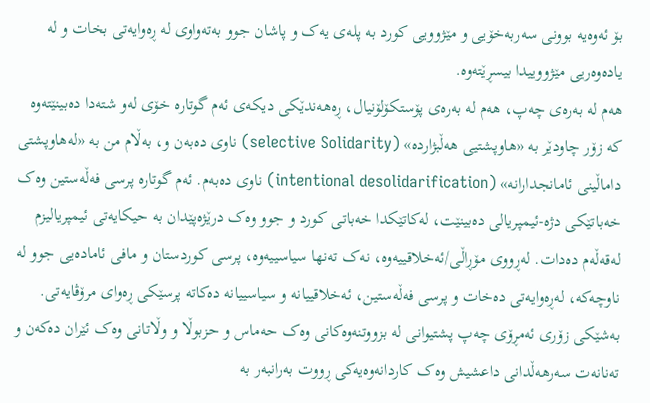بۆ ئەوەیە بوونی سەربەخۆیی و مێژوویی کورد بە پلەی یەک و پاشان جوو بەتەواوی لە ڕەوایەتی بخات و لە یادەوەریی مێژووییدا بیسڕێتەوە.
هەم لە بەرەی چەپ، هەم لە بەرەی پۆستکۆلۆنیال، ڕەهەندێکی دیکەی ئەم گوتارە خۆی لەو شتەدا دەبینێتەوە کە زۆر چاودێر بە «هاوپشتیی هەڵبژاردە» (selective Solidarity) ناوی دەبەن و، بەڵام من بە «لەهاوپشتی داماڵینی ئامانجدارانە» (intentional desolidarification) ناوی دەبەم. ئەم گوتارە پرسی فەڵەستین وەک خەباتێکی دژە-ئیمپریالی دەبینێت، لەکاتێکدا خەباتی کورد و جوو وەک درێژەپێدان بە حیکایەتی ئیمپریالیزم لەقەڵەم دەدات. لەڕووی مۆڕاڵی/ئەخلاقییەوە، نەک تەنها سیاسییەوە، پرسی کوردستان و مافی ئامادەیی جوو لە ناوچەکە، لەڕەوایەتی دەخات و پرسی فەڵەستین، ئەخلاقییانە و سیاسییانە دەکاتە پرسێکی ڕەوای مرۆڤایەتی. بەشێکی زۆری ئەمڕۆی چەپ پشتیوانی لە بزووتنەوەکانی وەک حەماس و حزبوڵا و وڵاتانی وەک ئێران دەکەن و تەنانەت سەرهەڵدانی داعشیش وەک کاردانەوەیەکی ڕووت بەرانبەر بە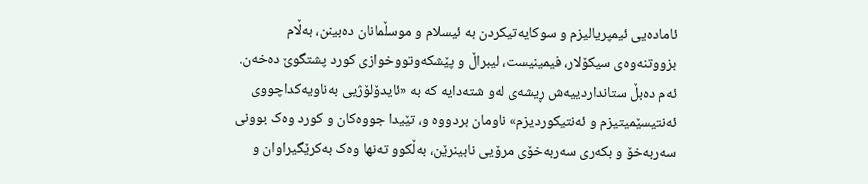ئامادەیی ئیمپریالیزم و سوکایەتیکردن بە ئیسلام و موسڵمانان دەبینن، بەڵام بزووتنەوەی سیکۆلار، فیمینیست، لیبراڵ و پێشکەوتووخوازی کورد پشتگوێ دەخەن. ئەم دەبڵ ستانداردییەش ڕیشەی لەو شتەدایە کە بە «ئایدۆلۆژیی بەناویەکداچووی ئەنتیسێمیتیزم و ئەنتیکوردیزم» ناومان بردووە و، تێیدا جووەکان و کورد وەک بوونی سەربەخۆ و بکەری سەربەخۆی مرۆیی نابینرێن، بەڵکوو تەنها وەک بەکرێگیراوان و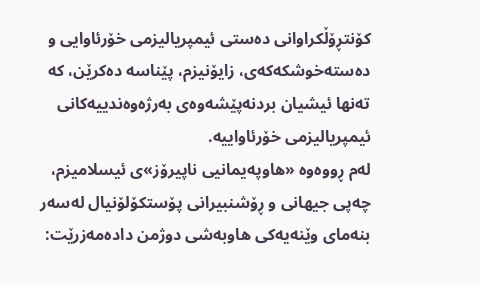کۆنتڕۆڵکراوانی دەستی ئیمپریالیزمی خۆرئاوایی و دەستەخوشکەکەی، زایۆنیزم، پێناسە دەکرێن، کە تەنها ئیشیان بردنەپێشەوەی بەرژەوەندییەکانی ئیمپریالیزمی خۆرئاواییە.
لەم ڕووەوە «هاوپەیمانیی ناپیرۆز»ی ئیسلامیزم، چەپی جیهانی و ڕۆشنبیرانی پۆستکۆلۆنیال لەسەر بنەمای وێنەیەکی هاوبەشی دوژمن دادەمەزرێت: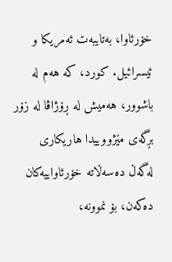خۆرئاوا، بەتایبەت ئەمریکا و ئیسرائیل. کورد، کە هەم لە باشوور، هەمیش لە ڕۆژاڤا لە زۆر بڕگەی مێژووییدا هاریکاری لەگەڵ دەسەڵاتە خۆرئاواییەکان دەکەن، بۆ نموونە،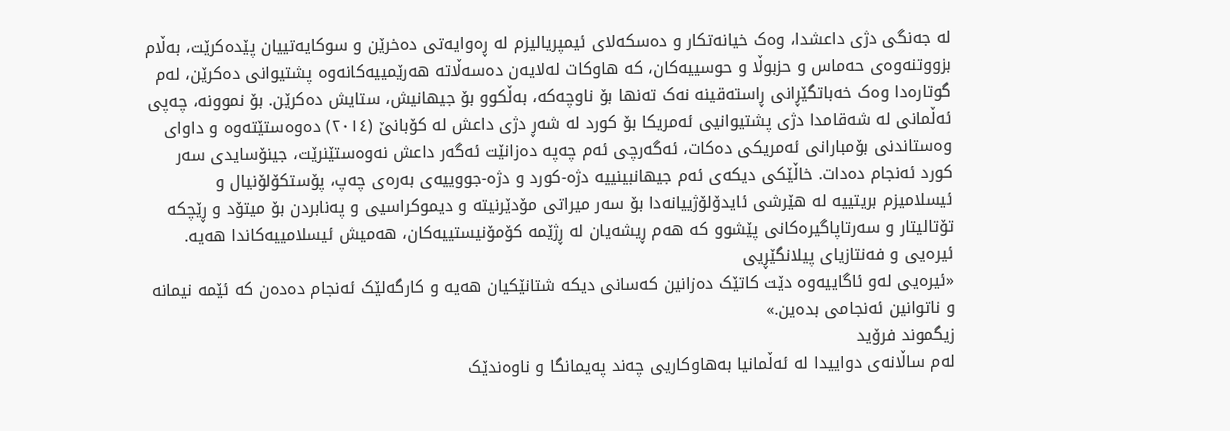لە جەنگی دژی داعشدا، وەک خیانەتکار و دەسکەلای ئیمپریالیزم لە ڕەوایەتی دەخرێن و سوکایەتییان پێدەکرێت، بەڵام بزووتنەوەی حەماس و حزبوڵا و حوسییەکان، کە هاوکات لەلایەن دەسەڵاتە هەرێمییەکانەوە پشتیوانی دەکرێن، لەم گوتارەدا وەک خەباتگێڕانی ڕاستەقینە نەک تەنها بۆ ناوچەکە، بەڵکوو بۆ جیهانیش، ستایش دەکرێن. بۆ نموونە، چەپی ئەڵمانی لە شەقامدا دژی پشتیوانیی ئەمریکا بۆ کورد لە شەڕ دژی داعش لە کۆبانێ (٢٠١٤) دەوەستێتەوە و داوای وەستاندنی بۆمبارانی ئەمریکی دەکات، ئەگەرچی ئەم چەپە دەزانێت ئەگەر داعش نەوەستێنرێت، جینۆسایدی سەر کورد ئەنجام دەدات. خاڵێکی دیکەی ئەم جیهانبینییە دژە-کورد و دژە-جووییەی بەرەی چەپ، پۆستکۆلۆنیال و ئیسلامیزم بریتییە لە هێرشی ئایدۆلۆژییانەدا بۆ سەر میراتی مۆدێرنیتە و دیموکراسیی و پەنابردن بۆ میتۆد و ڕێچکە تۆتالیتار و سەرتاپاگیرەکانی پێشوو کە هەم ڕیشەیان لە ڕژێمە کۆمۆنیستییەکان، هەمیش ئیسلامییەکاندا هەیە.
ئیرەیی و فەنتازیای پیلانگێڕیی
«ئیرەیی لەو ئاگاییەوە دێت کاتێک دەزانین کەسانی دیکە شتانێکیان هەیە و کارگەلێک ئەنجام دەدەن کە ئێمە نیمانە و ناتوانین ئەنجامی بدەین.»
زیگموند فرۆید
لەم ساڵانەی دواییدا لە ئەڵمانیا بەهاوکاریی چەند پەیمانگا و ناوەندێک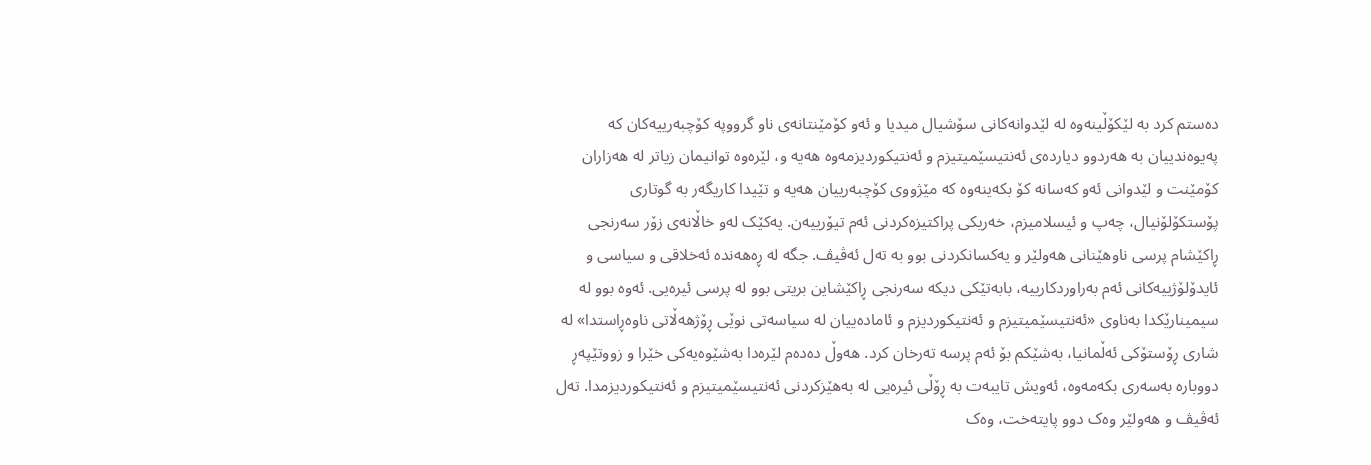دەستم کرد بە لێکۆڵینەوە لە لێدوانەکانی سۆشیال میدیا و ئەو کۆمێنتانەی ناو گرووپە کۆچبەرییەکان کە پەیوەندییان بە هەردوو دیاردەی ئەنتیسێمیتیزم و ئەنتیکوردیزمەوە هەیە و، لێرەوە توانیمان زیاتر لە هەزاران کۆمێنت و لێدوانی ئەو کەسانە کۆ بکەینەوە کە مێژووی کۆچبەرییان هەیە و تێیدا کاریگەر بە گوتاری پۆستکۆلۆنیال، چەپ و ئیسلامیزم، خەریکی پراکتیزەکردنی ئەم تیۆرییەن. یەکێک لەو خاڵانەی زۆر سەرنجی ڕاکێشام پرسی ناوهێنانی هەولێر و یەکسانکردنی بوو بە تەل ئەڤیڤ. جگە لە ڕەهەندە ئەخلاقی و سیاسی و ئایدۆلۆژییەکانی ئەم بەراوردکارییە، بابەتێکی دیکە سەرنجی ڕاکێشاین بریتی بوو لە پرسی ئیرەیی. ئەوە بوو لە سیمینارێکدا بەناوی «ئەنتیسێمیتیزم و ئەنتیکوردیزم و ئامادەییان لە سیاسەتی نوێی ڕۆژهەڵاتی ناوەڕاستدا» لە شاری ڕۆستۆکی ئەڵمانیا، بەشێکم بۆ ئەم پرسە تەرخان کرد. هەوڵ دەدەم لێرەدا بەشێوەیەکی خێرا و زووتێپەڕ دووبارە بەسەری بکەمەوە، ئەویش تایبەت بە ڕۆڵی ئیرەیی لە بەهێزکردنی ئەنتیسێمیتیزم و ئەنتیکوردیزمدا. تەل ئەڤیڤ و هەولێر وەک دوو پایتەخت، وەک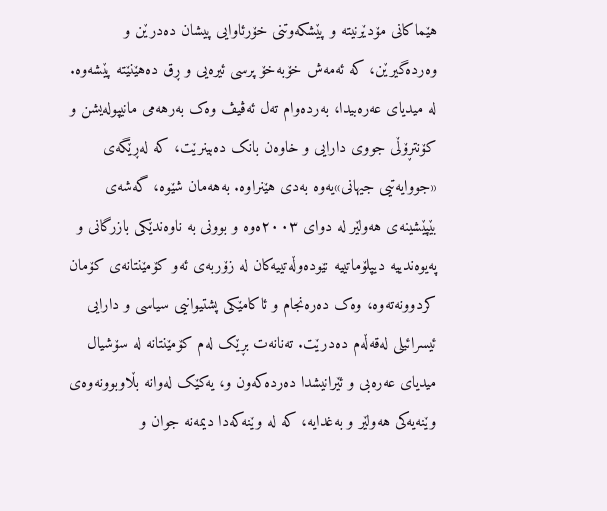هێماکانی مۆدێرنیتە و پێشکەوتنی خۆرئاوایی پیشان دەدرێن و وەردەگیرێن، کە ئەمەش خۆبەخۆ پرسی ئیرەیی و ڕق دەهێنێتە پێشەوە. لە میدیای عەرەبیدا، بەردەوام تەل ئەڤیڤ وەک بەرهەمی مانیپولەیشن و کۆنتڕۆڵی جووی دارایی و خاوەن بانک دەبینرێت، کە لەڕێگەی «جووایەتیی جیهانی»یەوە بەدی هێنراوە. بەهەمان شێوە، گەشەی بێپێشینەی هەولێر لە دوای ٢٠٠٣ەوە و بوونی بە ناوەندێکی بازرگانی و پەیوەندییە دیپلۆماتییە نێودەوڵەتییەکان لە زۆربەی ئەو کۆمێنتانەی کۆمان کردوونەتەوە، وەک دەرەنجام و ئاکامێکی پشتیوانیی سیاسی و دارایی ئیسرائیلی لەقەڵەم دەدرێت. تەنانەت بڕێک لەم کۆمێنتانە لە سۆشیال میدیای عەرەبی و ئێرانیشدا دەردەکەون و، یەکێک لەوانە بڵاوبوونەوەی وێنەیەکی هەولێر و بەغدایە، کە لە وێنەکەدا دیمەنە جوان و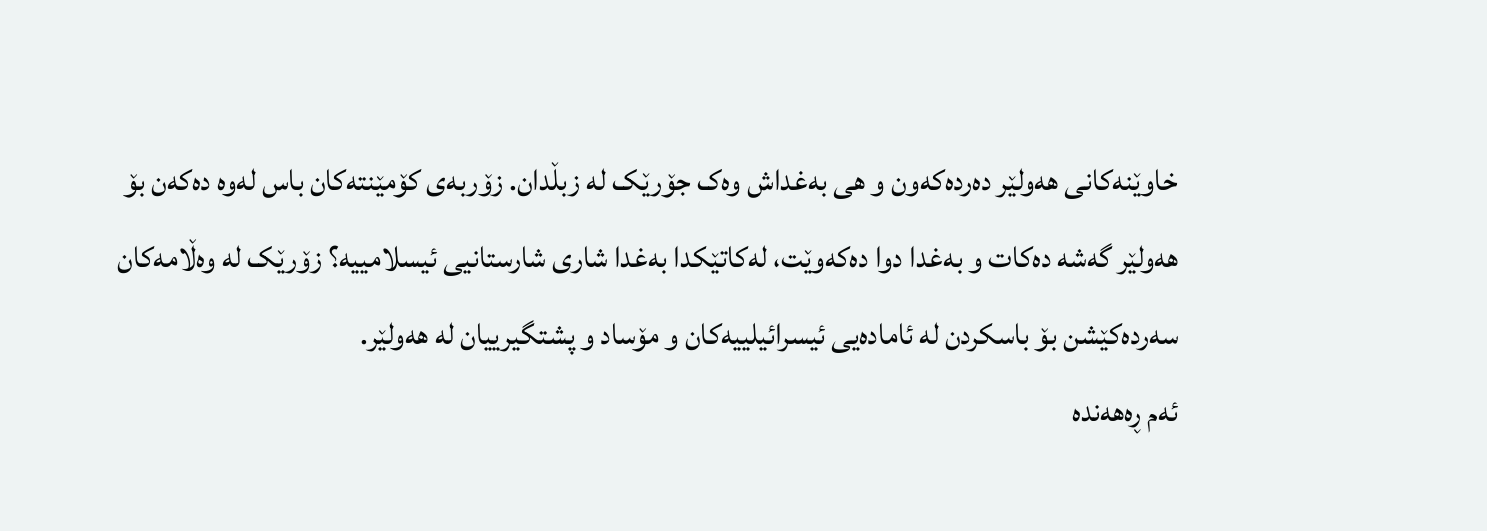خاوێنەکانی هەولێر دەردەکەون و هی بەغداش وەک جۆرێک لە زبڵدان. زۆربەی کۆمێنتەکان باس لەوە دەکەن بۆ هەولێر گەشە دەکات و بەغدا دوا دەکەوێت، لەکاتێکدا بەغدا شاری شارستانیی ئیسلامییە؟ زۆرێک لە وەڵامەکان سەردەکێشن بۆ باسکردن لە ئامادەیی ئیسرائیلییەکان و مۆساد و پشتگیرییان لە هەولێر.
ئەم ڕەهەندە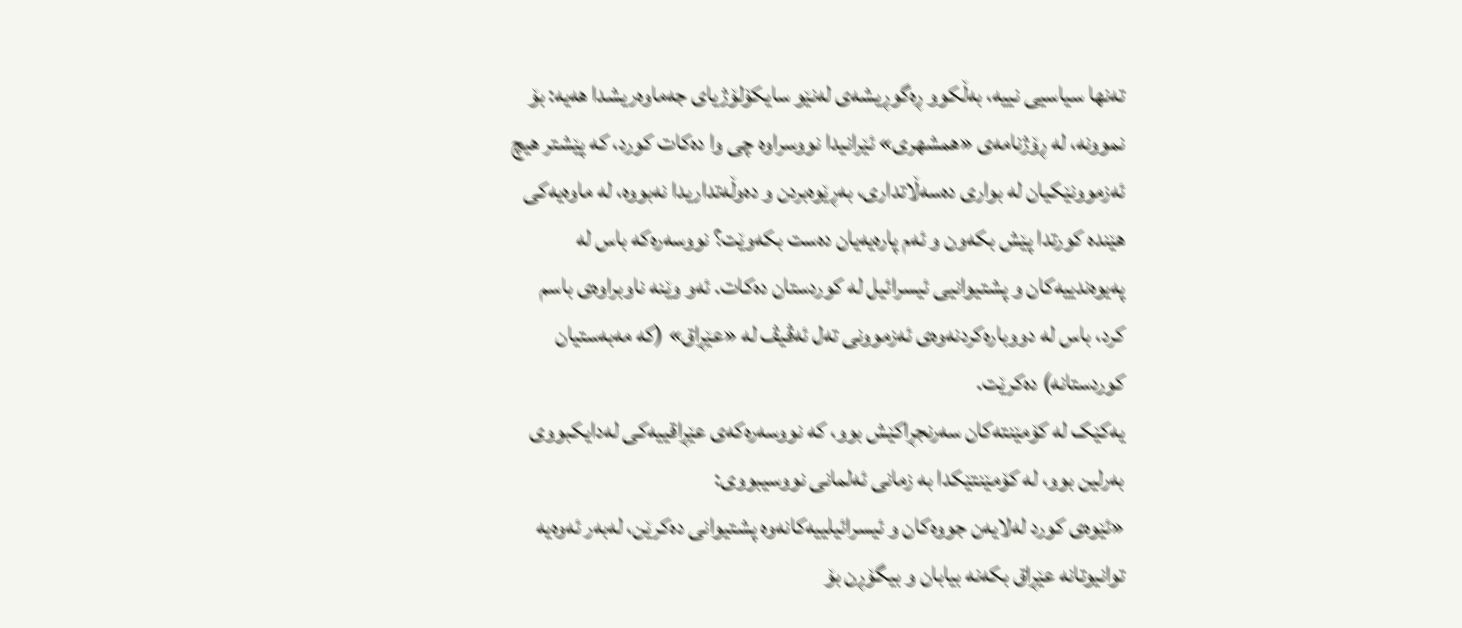تەنها سیاسیی نییە، بەڵکوو ڕەگوڕیشەی لەنێو سایکۆلۆژیای جەماوەریشدا هەیە: بۆ نموونە، لە ڕۆژنامەی «همشهری» ئێرانیدا نووسراوە چی وا دەکات کورد، کە پێشتر هیچ ئەزموونێکیان لە بواری دەسەڵاتداری، بەڕێوەبردن و دەوڵەتداریدا نەبووە، لە ماوەیەکی هێندە کورتدا پێش بکەون و ئەم پارەیەیان دەست بکەوێت؟ نووسەرەکە باس لە پەیوەندییەکان و پشتیوانیی ئیسرائیل لە کوردستان دەکات. ئەو وێنە ناوبراوەی باسم کرد، باس لە دووبارەکردنەوەی ئەزموونی تەل ئەڤیڤ لە «عێڕاق» (کە مەبەستیان کوردستانە) دەکرێت.
یەکێک لە کۆمێنتەکان سەرنجڕاکێش بوو، کە نووسەرەکەی عێڕاقییەکی لەدایکبووی بەرلین بوو، لە کۆمێنتێکدا بە زمانی ئەلمانی نووسیبووی:
«ئێوەی کورد لەلایەن جووەکان و ئیسرائیلییەکانەوە پشتیوانی دەکرێن، لەبەر ئەوەیە توانیوتانە عێڕاق بکەنە بیابان و بیگۆڕن بۆ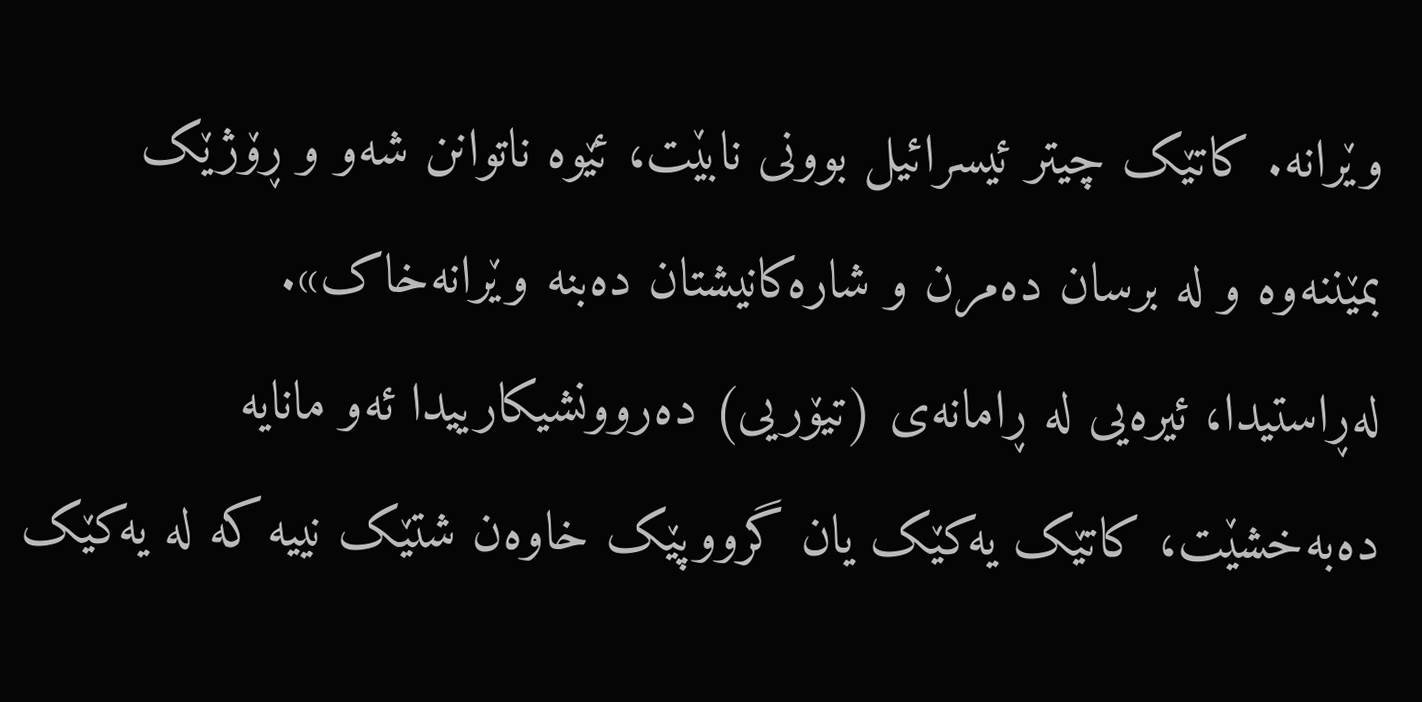وێرانە. کاتێک چیتر ئیسرائیل بوونی نابێت، ئێوە ناتوانن شەو و ڕۆژێک بمێننەوە و لە برسان دەمرن و شارەکانیشتان دەبنە وێرانەخاک».
لەڕاستیدا، ئیرەیی لە ڕامانەی (تیۆریی) دەروونشیکارییدا ئەو مانایە دەبەخشێت، کاتێک یەکێک یان گرووپێک خاوەن شتێک نییە کە لە یەکێک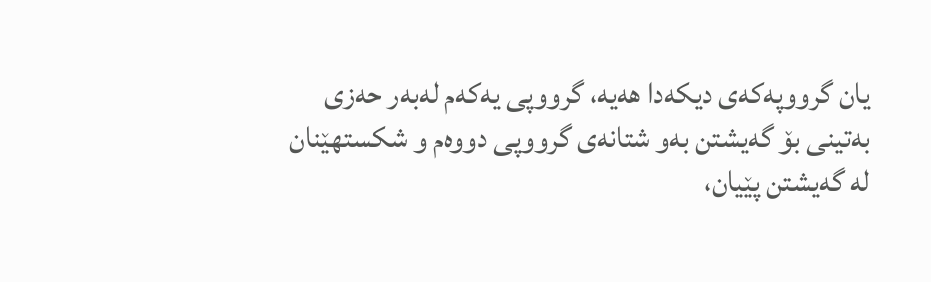یان گرووپەکەی دیکەدا هەیە، گرووپی یەکەم لەبەر حەزی بەتینی بۆ گەیشتن بەو شتانەی گرووپی دووەم و شکستهێنان لە گەیشتن پێیان،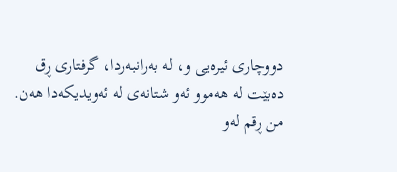دووچاری ئیرەیی و، لە بەرانبەردا، گرفتاری ڕق دەبێت لە هەموو ئەو شتانەی لە ئەویدیکەدا هەن. من ڕقم لەو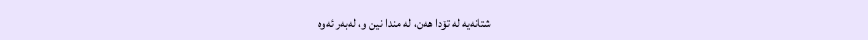شتانەیە لە تۆدا هەن، لە مندا نین و، لەبەر ئەوە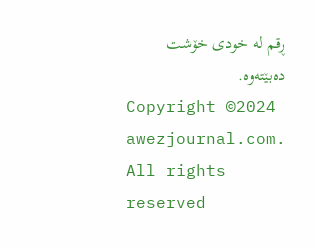ڕقم لە خودی خۆشت دەبێتەوە.
Copyright ©2024 awezjournal.com. All rights reserved